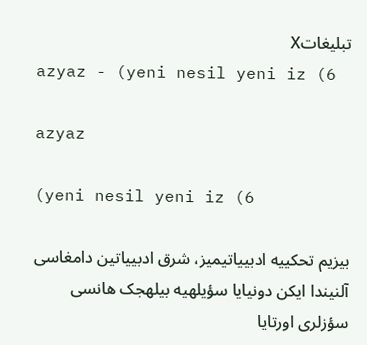تبليغاتX
azyaz - (yeni nesil yeni iz (6

azyaz

(yeni nesil yeni iz (6

بیزیم تحکيیه ادبییاتیمیز، شرق ادبییاتین دامغاسی آلنیندا ایکن دونیایا سؤیلهیه بیلهجک هانسی سؤزلری اورتایا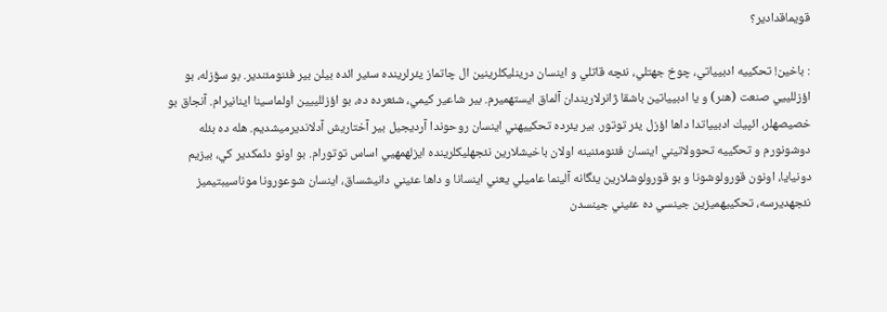قویماقدادیر؟

: باخين! تحكييه ادبیياتي، چوخ جهتلي، نئچه قاتلي و اينسان درينليكلرينين ال چاتماز يئرلرينده سئير ائده بيلن بير فئنومئندير. بو سؤزله، بو اؤزلليیي صنعت (هنر) و يا ادبيیاتين باشقا ‍ژانرلاريندان آلماق ايستهميرم. بير شاعير كيمي، شئعرده ده، بو اؤزللييين اولماسينا اينانيرام. آنجاق بو خصيصهلر، ائپيك ادبيیاتدا داها اؤزل يئر توتور. بير يئرده تحكييهني اينسان روحوندا آرديجيل بير آختاريش آدلانديرميشديم. هله ده بئله دوشونورم و تحكييه تحوولاتيني اينسان فئنومئنينه اولان باخيشلارين نئجهليكلرينده ايزلهمهيي اساس توتورام. بو اونو دئمكدير كي، بيزيم دونيايا، اونون قورولوشونا و بو قورولوشلارين يئگانه آلينما عاميلي يعني اينسانا و داها عئيني دانيشساق، اينسان شوعورونا موناسيبتيميز نئجهديرسه، تحكييهميزين جينسي ده عئيني جينسدن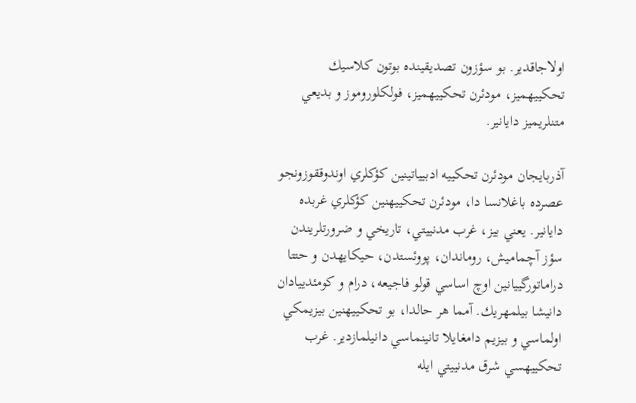اولاجاقدير. بو سؤزون تصديقينده بوتون كلاسيك تحكييهميز، مودئرن تحكييهميز، فولكلوروموز و بديعي متنلريميز دايانير.

آذربايجان مودئرن تحكييه ادبيیاتينين كؤكلري اوندوققوزونجو عصرده باغلانسا دا، مودئرن تحكييهنين كؤكلري غربده دايانير. يعني بيز، غرب مدنييتي، تاريخي و ضرورتلريندن سؤز آچماميش، روماندان، پووئستدن، حيكايهدن و حتتا دراماتورگييانين اوچ اساسي قولو فاجيعه، درام و كومئدييادان دانيشا بيلمهريك. آمما هر حالدا، بو تحكييهنين بيزيمكي اولماسي و بيزيم دامغايلا تانينماسي دانيلمازدير. غرب تحكييهسي شرق مدنييتي ايله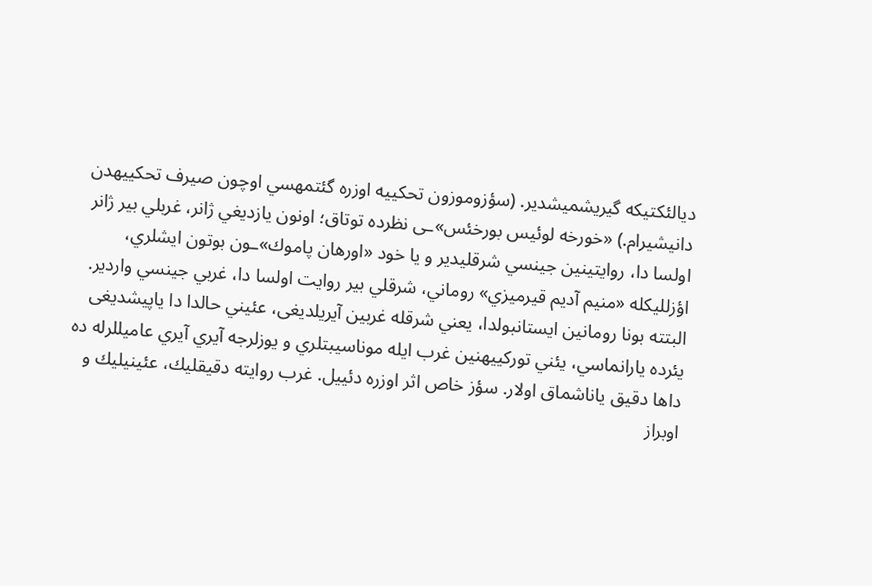ديالئكتيكه گيريشميشدير. (سؤزوموزون تحكييه اوزره گئتمهسي اوچون صيرف تحكييهدن دانيشيرام.) «خورخه لوئیس بورخئس»ـی نظرده توتاق؛ اونون يازديغي ژانر، غربلي بير ژانر اولسا دا، روايتينين جينسي شرقليدير و يا خود «اورهان پاموك»ـون بوتون ايشلري، اؤزلليكله «منيم آديم قيرميزي» روماني، شرقلي بير روايت اولسا دا، غربي جينسي واردير. البتته بونا رومانين ايستانبولدا، يعني شرقله غربين آيريلدیغی، عئيني حالدا دا ياپيشدیغی یئرده يارانماسي، يئني توركييهنين غرب ايله موناسيبتلري و يوزلرجه آيري آيري عاميللرله ده داها دقيق ياناشماق اولار. سؤز خاص اثر اوزره دئييل. غرب روايته دقيقليك، عئينيليك و اوبراز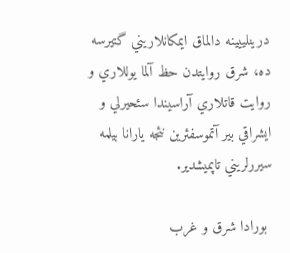درينلييينه دالماق ايمكانلاريني گتيرسه ده، شرق روايتدن حظ آلما يوللاري و روايت قاتلاري آراسيندا سئحيرلي و ايشراقي بير آتموسفئرين نئجه يارانا بيلمه سيررلريني تاپميشدير.

 بورادا شرق و غرب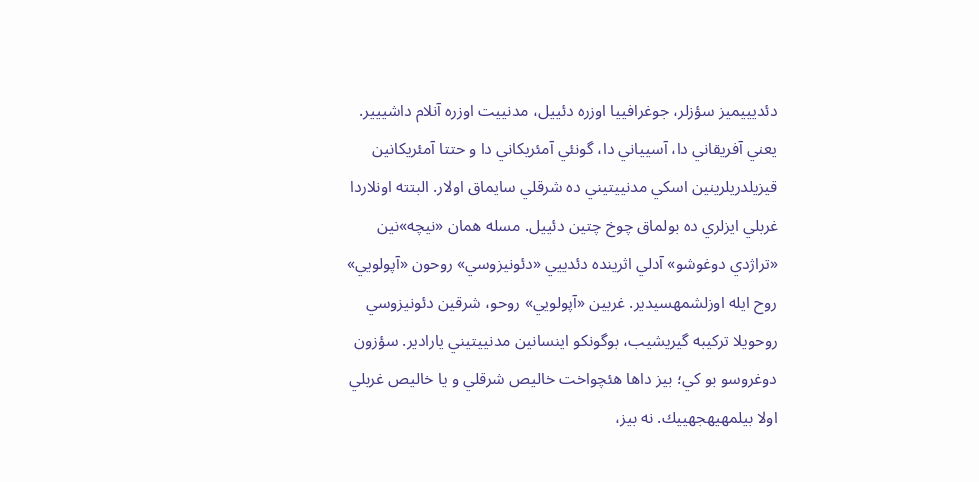دئديييميز سؤزلر، جوغرافييا اوزره دئییل، مدنيیت اوزره آنلام داشييیر. يعني آفريقاني دا، آسيياني دا، گونئي آمئريكاني دا و حتتا آمئريكانين قيزيلدريلرينين اسكي مدنييتيني ده شرقلي سايماق اولار. البتته اونلاردا غربلي ايزلري ده بولماق چوخ چتين دئييل. مسله همان «نيچه»نين «تراژدي دوغوشو» آدلي اثرينده دئديیي «دئونيزوسي» روحون «آپولويي» روح ايله اوزلشمهسيدير. غربين «آپولويي» روحو، شرقين دئونيزوسي روحويلا تركيبه گيريشيب، بوگونكو اينسانين مدنييتيني يارادير. سؤزون دوغروسو بو كي؛ بيز داها هئچواخت خاليص شرقلي و يا خاليص غربلي اولا بيلمهيهجهييك. نه بيز،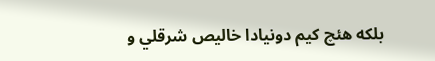بلكه هئچ كيم دونيادا خاليص شرقلي و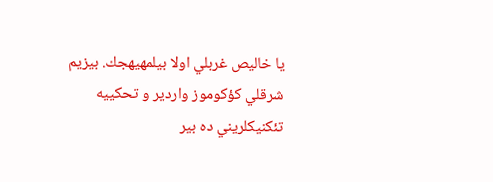يا خاليص غربلي اولا بيلمهيهجك. بيزيم شرقلي كؤكوموز واردير و تحكييه تئكنيكلريني ده بير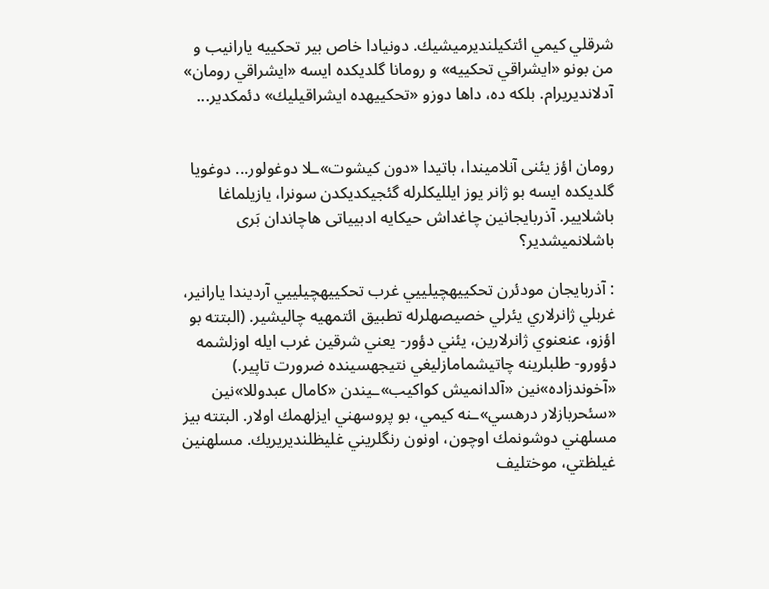شرقلي كيمي ائتکيلنديرميشيك. دونيادا خاص بير تحكييه يارانيب و من بونو «ايشراقي تحكييه» و رومانا گلديكده ایسه «ايشراقي رومان» آدلانديريرام. بلكه ده، داها دوزو «تحكييهده ايشراقيليك» دئمكدير...


رومان اؤز یئنی آنلامیندا، باتیدا «دون کیشوت»ـلا دوغولور... دوغویا گلدیکده ایسه بو ژانر یوز ایللیکلرله گئجیکدیکدن سونرا، یازیلماغا باشلاییر. آذربایجانین چاغداش حیکایه ادبییاتی هاچاندان بَری باشلانمیشدیر؟

: آذربايجان مودئرن تحكييهچيلييي غرب تحكييهچيليیي آرديندا يارانير، غربلي ژانرلاري يئرلي خصيصهلرله تطبيق ائتمهيه چاليشير. (البتته بو اؤزو، عنعنوي ژانرلارين، يئني دؤور- يعني شرقين غرب ايله اوزلشمه دؤورو- طلبلرينه چاتيشمامازليغي نتيجهسينده ضرورت تاپير.) «آخوندزاده»نين «آلدانميش كواكيب»ـيندن «كامال عبدوللا»نين «سئحربازلار درهسي»ـنه كيمي، بو پروسهني ايزلهمك اولار. البتته بيز مسلهني دوشونمك اوچون، اونون رنگلريني غليظلنديريريك. مسلهنين غيلظتي، موختليف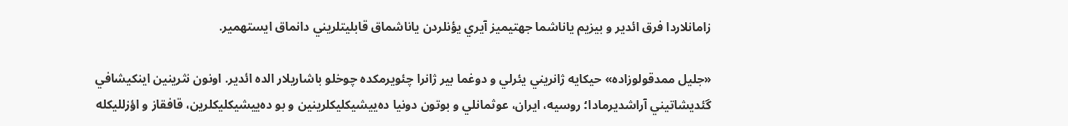زامانلاردا فرق ائدير و بيزيم ياناشما جهتيميز آيري يؤنلردن ياناشماق قابليتلريني دانماق ايستهمير.

«جليل ممدقولوزاده» حيكايه ژانريني يئرلي و دوغما بير ژانرا چئويرمكده چوخلو باشاريلار الده ائدير. اونون نثرينين اينكيشافي گئديشاتيني آراشديرمادا؛ روسيه، ايران، عوثمانلي و بوتون دونيا ده‌ييشيكليكلرينين و بو ده‌ييشيكليكلرين، قافقاز و اؤزلليكله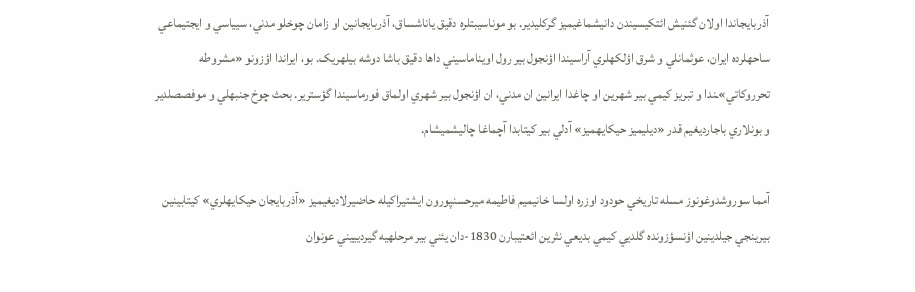آذربايجاندا اولان گئنيش ائتکيسيندن دانیشماغیمیز گركليدير. بو موناسيبتلره دقيق ياناشساق، آذربايجانين او زامان چوخلو مدني، سيیاسي و ايجتيماعي ساحهلرده ايران، عوثمانلي و شرق اؤلكهلري آراسيندا اؤنجول بير رول اويناماسيني داها دقيق باشا دوشه بیلهریک. بو، ايراندا اؤزونو «مشروطه تحرروكاتي»ـندا و تبريز كيمي بير شهرين او چاغدا ايرانين ان مدني، ان اؤنجول بير شهري اولماق فورماسيندا گؤسترير. بحث چوخ جنبهلي و موفصصلدير و بونلاري باجارديغيم قدر «ديليميز حيكايهميز» آدلي بير كيتابدا آچماغا چاليشميشام.

آمما سوروشدوغونوز مسله تاريخي حودود اوزره اولسا خانيميم فاطيمه ميرحسنپورون ايشتيراكيله حاضيرلاديغيميز «آذربايجان حيكايهلري» كيتابينين بيرينجي جيلدينين اؤنسؤزونده گلديي كيمي بديعي نثرين ائعتيبارن 1830-دان يئني بير مرحلهيه گيرديييني عونوان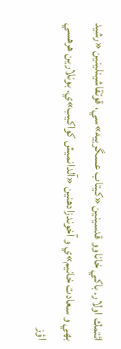ائتمك اولار. باكي خاناوو قدسينين «كيتاب عسگرييه»سي، قوتقاشينلينين «رشيد بهي و سعادت خانيم»ي و آخوندزادهنين «آلدانميش كواكيب»ي. بونلارين هرهسي اؤز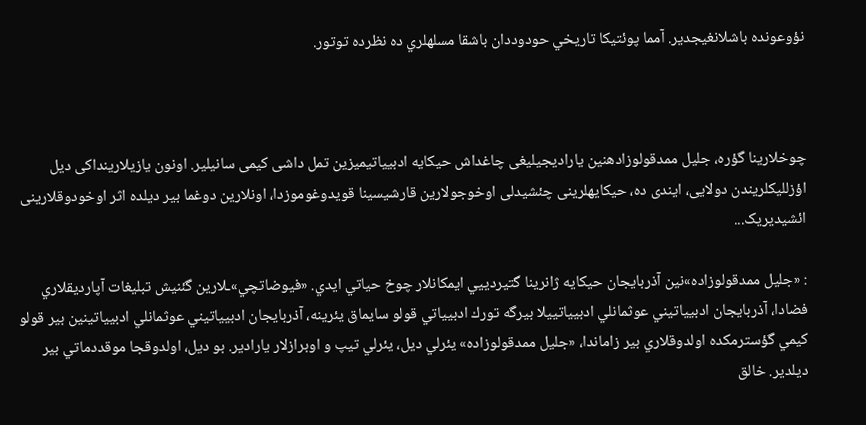نؤوعونده باشلانغيجدير. آمما پوئتيكا تاريخي حودوددان باشقا مسلهلري ده نظرده توتور.



چوخلارینا گؤره، جلیل ممدقولوزادهنین یارادیجیلیغی چاغداش حیکایه ادبییاتیمیزین تمل داشی کیمی سانیلیر. اونون یازیلارینداکی دیل اؤزللیکلریندن دولایی، ایندی ده، حیکایهلرینی چئشیدلی اوخوجولارین قارشیسینا قویدوغوموزدا، اونلارین دوغما بیر دیلده اثر اوخودوقلارینی ائشیدیریک...

: «جليل ممدقولوزاده»نين آذربايجان حيكايه ژانرينا گتيرديیي ايمكانلار چوخ حياتي ايدي. «فيوضاتچي»ـلارين گئنيش تبليغات آپارديقلاري فضادا، آذربايجان ادبيیاتيني عوثمانلي ادبيیاتيیلا بيرگه تورك ادبيیاتي قولو سايماق يئرينه، آذربايجان ادبیياتيني عوثمانلي ادبیياتينين بير قولو كيمي گؤسترمكده اولدوقلاري بير زاماندا، «جليل ممدقولوزاده» يئرلي ديل، يئرلي تيپ و اوبرازلار يارادير. بو ديل، اولدوقجا موقددماتي بير ديلدير. خالق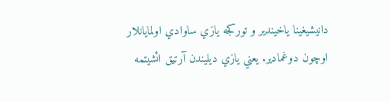دانيشيغينا ياخيندير و توركجه يازي ساوادي اولمايانلار اوچون دوغمادير. يعني يازي ديليندن آرتیق ائشيتمه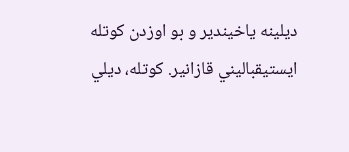ديلينه ياخيندير و بو اوزدن كوتله ايستيقباليني قازانير. كوتله، ديلي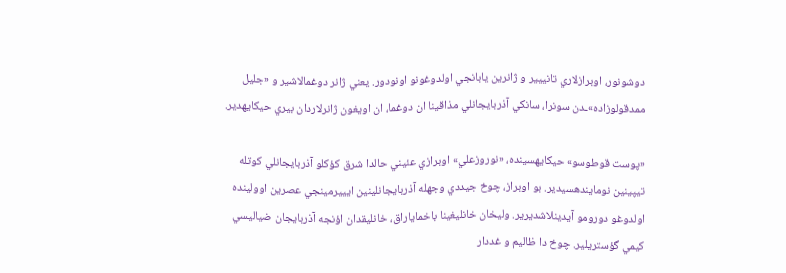دوشونور، اوبرازلاري تانييير و ژانرين يابانجي اولدوغونو اونودور. يعني ژانر دوغمالاشير و «جليل ممدقولوزاده»ـدن سونرا، سانكي آذربايجانلي مذاقينا ان دوغما، ان اويغون ژانرلاردان بيري حيكايهدیر.

«پوست قوطوسو» حيكايهسينده، «نوروزعلي» اوبرازي عئيني حالدا شرق كؤكلو آذربايجانلي كوتله تيپينين نومايندهسيدير. بو اوبراز، چوخ جيددي وجهله آذربايجانلينين ايييرمينجي عصرين اوولينده اولدوغو دورومو آيدينلاشديرير. وليخان خانليغينا باخماياراق، خانليقدان اؤنجه آذربايجان ضياليسي كيمي گؤستريلير. چوخ دا ظاليم و غددار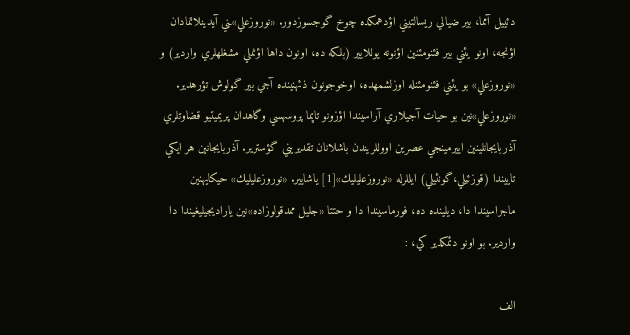دئييل آمما، بير ضيالي ريسالتيني اؤدهمكده چوخ گوجسوزدور. «نوروزعلي»ـني آيدينلاتمادان اؤنجه، اونو يئني بير فئنومئنين اؤنونه يوللايير (بلكه ده، اونون داها اؤنملي مشغلهلري واردير) و «نوروزعلي» بو يئني فئنومئنله اوزلشمهده، اوخوجونون ذئهنينده آجي بير گولوش تؤرهدير. «نوروزعلي»نين بو حيات آجيلاري آراسيندا اؤزونو تاپما پروسهسي وگاهدان پريميتيو قضاوتلري آذربايجانلينين اييرمينجي عصرين اووللريندن باشلانان تقديريني گؤسترير. آذربايجانين هر ايكي تاييندا (قوزئيلي،گونئيلي) ايللرله «نوروزعليليك»[1] ياشايير. «نوروزعليليك» حيكايهنين ماجراسيندا دا، ديلينده ده، فورماسيندا دا و حتتا «جليل ممدقولوزاده»نين ياراديجيليغيندا دا واردير. بو اونو دئمكدير كي، :

الف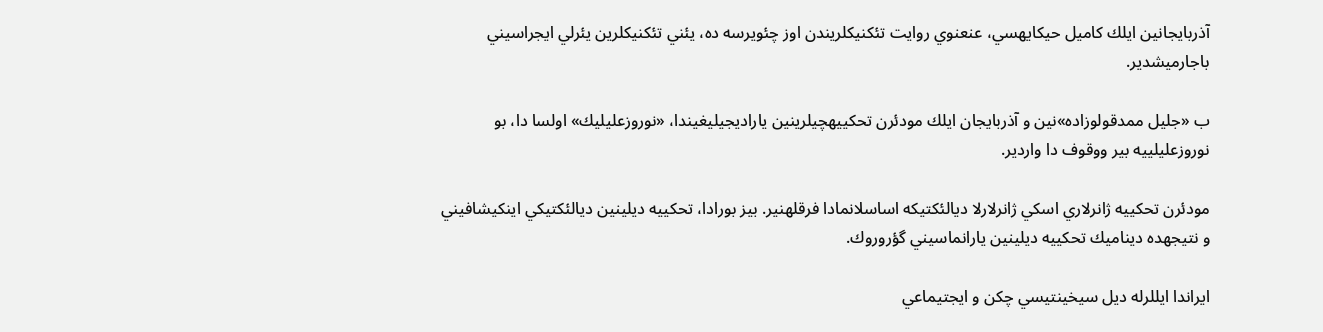آذربايجانين ايلك كاميل حيكايهسي، عنعنوي روايت تئكنيكلريندن اوز چئويرسه ده، يئني تئكنيكلرين يئرلي ايجراسيني باجارميشدير.

ب «جليل ممدقولوزاده»نين و آذربايجان ايلك مودئرن تحكيیهچيلرينين ياراديجيليغيندا، «نوروزعليليك» اولسا دا، بو نوروزعليلييه بير ووقوف دا واردير.

مودئرن تحكييه ژانرلاري اسكي ژانرلارلا ديالئكتيكه اساسلانمادا فرقلهنير. بيز بورادا، تحكييه ديلينين ديالئكتيكي اينكيشافيني و نتيجهده ديناميك تحكييه ديلينين يارانماسيني گؤروروك.

ایراندا ايللرله ديل سيخينتيسي چكن و ايجتيماعي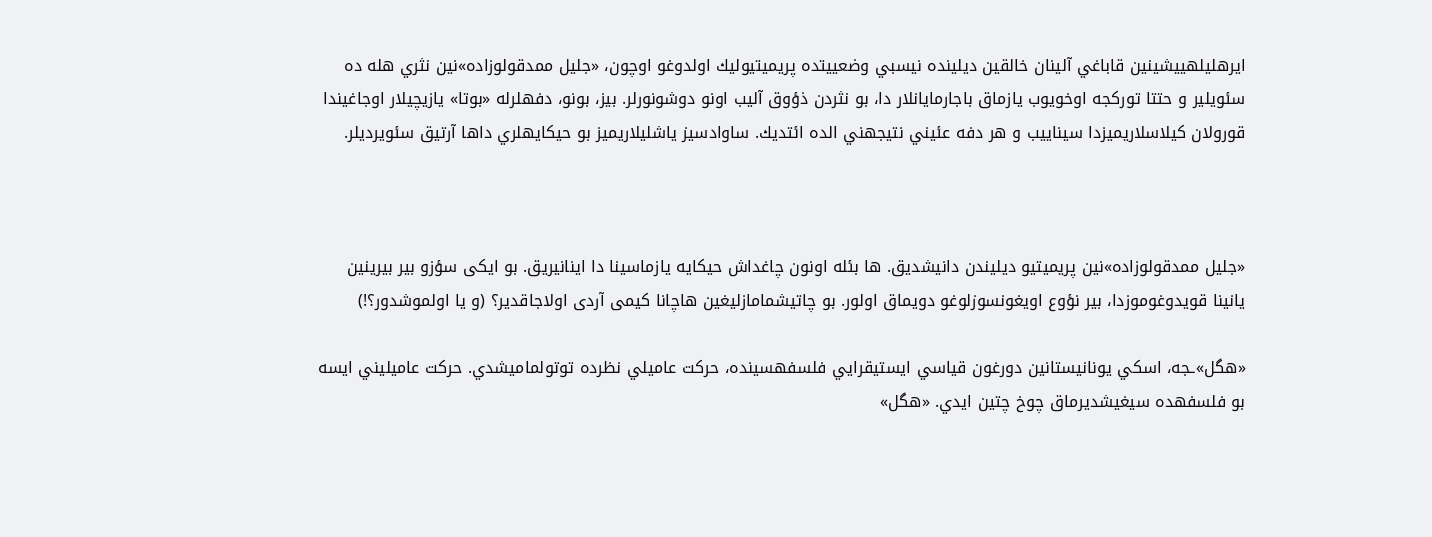ایرهلیلهییشینین قاباغي آلينان خالقين ديلينده نيسبي وضعييتده پريميتيوليك اولدوغو اوچون، «جليل ممدقولوزاده»نين نثري هله ده سئويلير و حتتا توركجه اوخويوب يازماق باجارمايانلار دا، بو نثردن ذؤوق آليب اونو دوشونورلر. بيز، بونو، دفهلرله «بوتا» يازيچيلار اوجاغيندا قورولان كیلاسلاريميزدا سيناييب و هر دفه عئيني نتيجهني الده ائتديك. ساوادسيز ياشليلاريميز بو حيكايهلري داها آرتيق سئويرديلر.



«جلیل ممدقولوزاده»نین پریمیتیو دیلیندن دانیشدیق. ها بئله اونون چاغداش حیکایه یازماسینا دا اینانیریق. بو ایکی سؤزو بیر بیرینین یانینا قویدوغوموزدا، بیر نؤوع اویغونسوزلوغو دویماق اولور. بو چاتیشمامازلیغین هاچانا کیمی آردی اولاجاقدیر؟ (و یا اولموشدور؟!)

«هگل»ـجه، اسكي يونانيستانين دورغون قياسي ايستيقرايي فلسفهسينده، حركت عاميلي نظرده توتولماميشدي. حركت عاميليني ايسه بو فلسفهده سيغيشديرماق چوخ چتين ايدي. «هگل»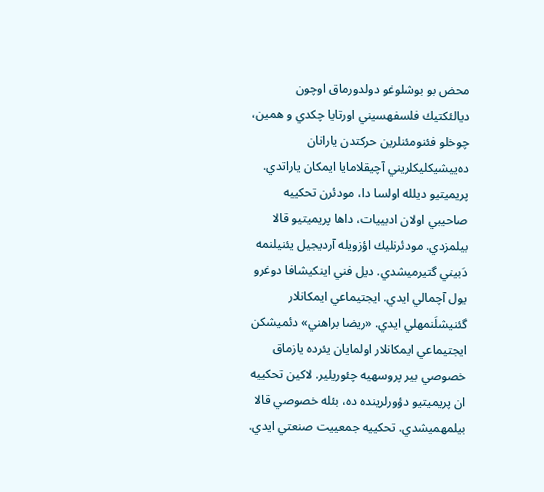محض بو بوشلوغو دولدورماق اوچون ديالئكتيك فلسفهسيني اورتايا چكدي و همين، چوخلو فئنومئنلرين حركتدن يارانان ده‌ييشيكليكلريني آچیقلامایا ايمكان ياراتدي. پريميتيو ديلله اولسا دا، مودئرن تحكييه صاحیبي اولان ادبییات، داها پريميتيو قالا بيلمزدي. مودئرنليك اؤزويله آرديجيل يئنيلنمه دَبيني گتيرميشدي. ديل فني اينكيشافا دوغرو يول آچمالي ايدي. ايجتيماعي ايمكانلار گئنيشلَنمهلي ايدي. «ريضا براهني» دئميشكن ايجتيماعي ايمكانلار اولمايان يئرده يازماق خصوصي بير پروسهيه چئوريلير. لاكين تحكييه ان پريميتيو دؤورلرينده ده، بئله خصوصي قالا بيلمهميشدي. تحكييه جمعييت صنعتي ايدي.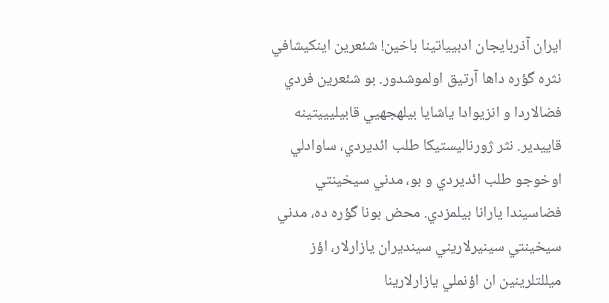ایران آذربایجان ادبيیاتينا باخين! شئعرين اينكيشافي نثره گؤره داها آرتيق اولموشدور. بو شئعرين فردي فضالاردا و انزيوادا ياشايا بيلهجهيي قابيليييتينه قاييدير. نثر ژورناليستيكا طلب ائديردي، ساوادلي اوخوجو طلب ائديردي و بو، مدني سيخينتي فضاسيندا يارانا بيلمزدي. محض بونا گؤره ده، مدني سيخينتي سينيرلاريني سينديران يازارلار، اؤز ميللتلرينين ان اؤنملي يازارلارينا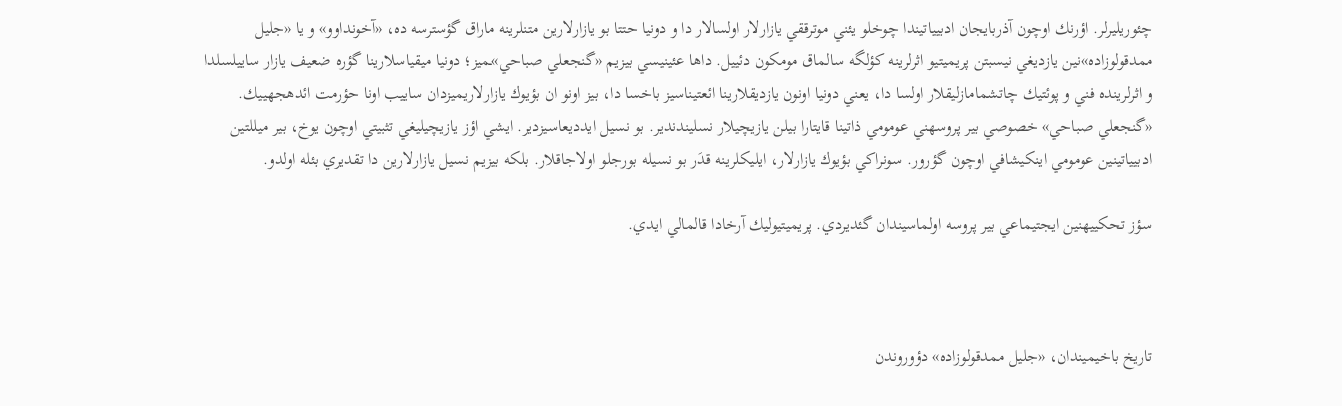چئوريليرلر. اؤرنك اوچون آذربايجان ادبيیاتيندا چوخلو يئني موترققي يازارلار اولسالار دا و دونيا حتتا بو يازارلارين متنلرينه ماراق گؤسترسه ده، «آخونداوو» و يا «جليل ممدقولوزاده»نين يازديغي نيسبتن پريميتيو اثرلرينه كؤلگه سالماق مومكون دئييل. داها عئينيسي بيزيم «گنجعلي صباحي»ـميز؛ دونيا ميقياسلارينا گؤره ضعيف يازار ساييلسلدا و اثرلرينده فني و پوئتيك چاتشمامازليقلار اولسا دا، يعني دونيا اونون يازديقلارينا ائعتيناسيز باخسا دا، بيز اونو ان بؤيوك يازارلاريميزدان ساييب اونا حؤرمت ائدهجهييك. «گنجعلي صباحي» خصوصي بير پروسهني عومومي ذاتينا قايتارا بيلن يازيچيلار نسليندندير. بو نسيل ایدديعاسيزدير. ايشي اؤز يازيچيليغي تثبيتي اوچون يوخ، بير ميللتين ادبيیاتينين عومومي اينكيشافي اوچون گؤرور. سونراكي بؤيوك يازارلار، ايليكلرينه قدَر بو نسيله بورجلو اولاجاقلار. بلكه بيزيم نسيل يازارلارين دا تقديري بئله اولدو.

سؤز تحكييهنين ايجتيماعي بير پروسه اولماسيندان گئديردي. پريميتيوليك آرخادا قالمالي ايدي.



تاریخ باخیمیندان، «جلیل ممدقولوزاده» دؤوروندن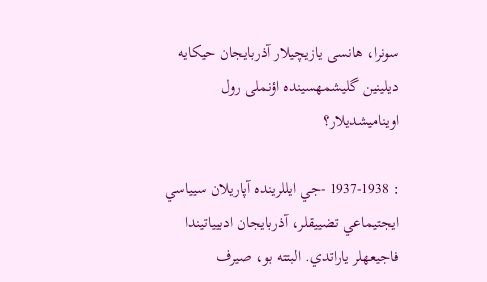سونرا، هانسی یازیچیلار آذربایجان حیکایه دیلینین گلیشمهسینده اؤنملی رول اوینامیشدیلار؟

: 1937-1938 -جي ايللرينده آپاريلان سيياسي ایجتيماعي تضييقلر، آذربايجان ادبيیاتيندا فاجيعهلر ياراتدي. البتته بو، صيرف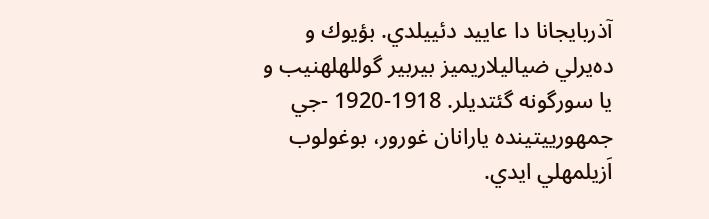آذربايجانا دا عاييد دئييلدي. بؤيوك و ده‌يرلي ضياليلاريميز بيربير گولل‍هلهنيب و يا سورگونه گئتديلر. 1918-1920 -جي جمهورييتينده يارانان غورور، بوغولوب اَزيلمهلي ايدي.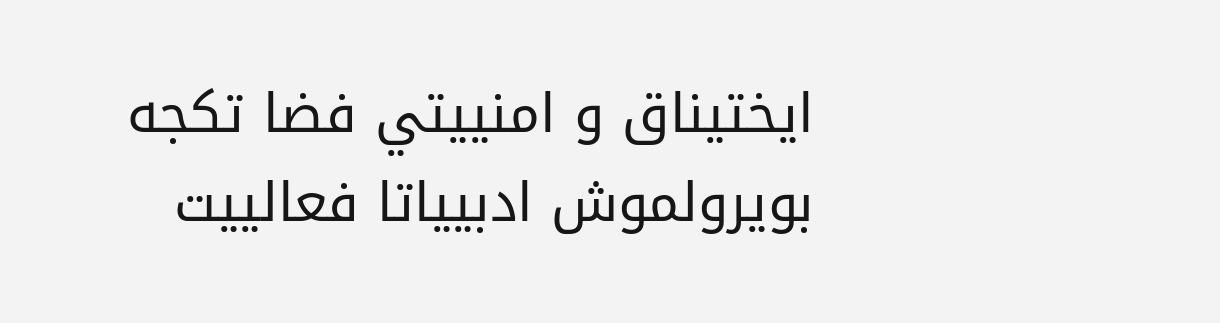ايختيناق و امنييتي فضا تكجه بويرولموش ادبيیاتا فعالييت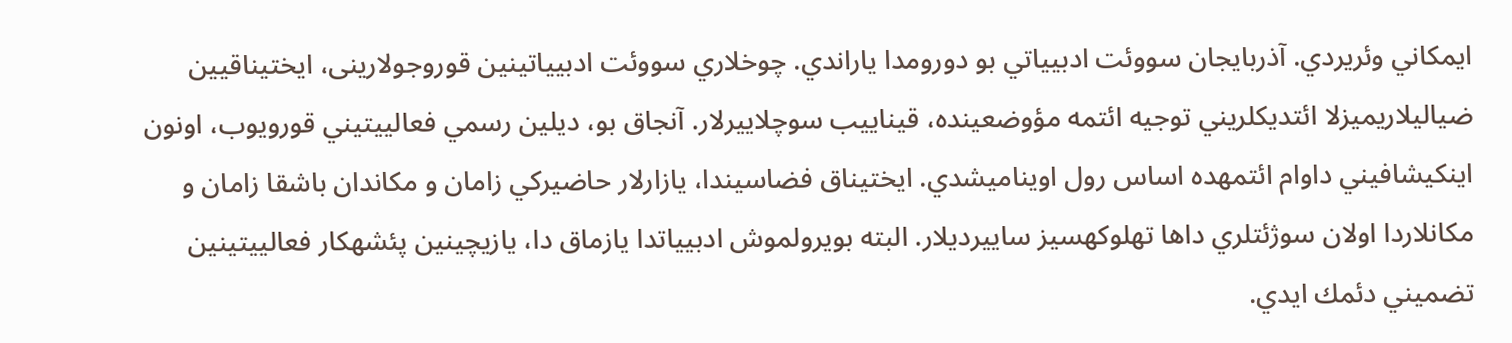ايمكاني وئريردي. آذربايجان سووئت ادبيیاتي بو دورومدا ياراندي. چوخلاري سووئت ادبيیاتينين قوروجولارینی، ايختيناقيين ضياليلاريميزلا ائتديكلريني توجیه ائتمه مؤوضعينده، قيناييب سوچلاييرلار. آنجاق بو، ديلين رسمي فعالييتيني قورويوب، اونون اينكيشافيني داوام ائتمهده اساس رول اويناميشدي. ايختيناق فضاسيندا، يازارلار حاضيركي زامان و مكاندان باشقا زامان و مكانلاردا اولان سوژئتلري داها تهلوكهسيز ساييرديلار. البته بويرولموش ادبيیاتدا يازماق دا، يازيچينين پئشهكار فعالييتينين تضميني دئمك ايدي.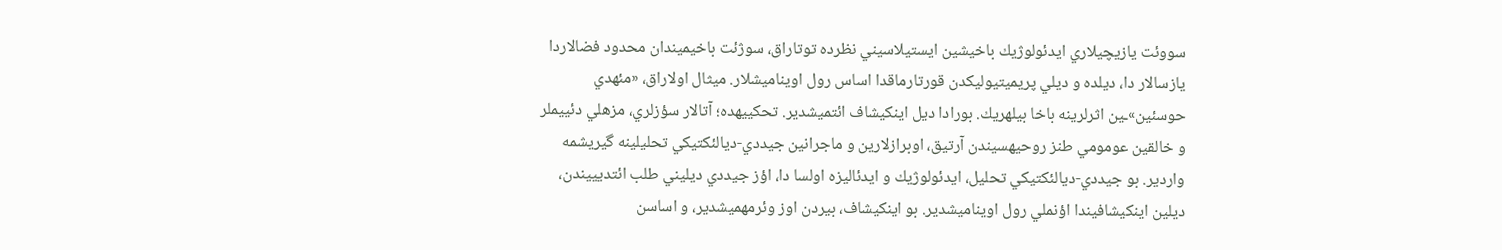سووئت يازيچيلاري ايدئولوژيك باخيشين ايستيلاسيني نظرده توتاراق، سوژئت باخيميندان محدود فضالاردا يازسالار دا، ديلده و ديلي پريميتيوليكدن قورتارماقدا اساس رول اويناميشلار. ميثال اولاراق، «مئهدي حوسئين»ـين اثرلرينه باخا بيلهريك. بورادا ديل اينكيشاف ائتميشدير. تحكييهده؛ آتالار سؤزلري، مزهلي دئييملر و خالقين عومومي طنز روحيهسيندن آرتيق، اوبرازلارين و ماجرانين جيددي-ديالئكتيكي تحليلينه گيريشمه واردير. بو جيددي-ديالئكتيكي تحليل، ايدئولوژيك و ايدئاليزه اولسا دا، اؤز جيددي ديليني طلب ائتدييیندن، ديلين اينكيشافيندا اؤنملي رول اويناميشدير. بو اينكيشاف، بيردن اوز وئرمهميشدیر، و اساسن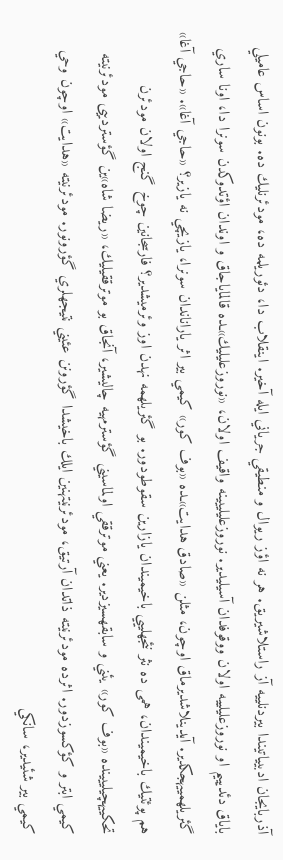آذربايجان ادبيیاتيندا بيردنلييه آز راستلاشيريق. هر نه اؤز ريوال و منطيقي جرياني ايله آخير. اينقلاب دا، دئوريلمه ده، مودئرنليك ده. بونون اساس عاميلي باياق دئديیيم او نوروزعليلييه اولان ووقوفدان آسيليدير. نوروزعليليیينه واقيف اولان، «نوروزعليليك»ـده قالماياجاق و اوندان اؤتدوكدن سونرا دا، اونا ساري گئريلهميیهجكدير. آيدينلاشديرماق اوچون، مثلن «صادق هدايت»ـده «بوف كور» كيمي بير اثر ياراناندان سونرا، يازيچي نه يازير؟ «حاجي آغا». «حاجي آغا» هم پوئتيك باخيميندان، همی ده نثر نئجهليیي باخيميندان يازارين سقوطودور. بو گئريلهمه نهدن اوز وئرميشدير؟ فارسجانين چوخ گنج اولان مودئرن تحكييهچيلييینده «بوف كور» يئني و سابقهسيزدير. يعني موترققي اولماسيني گؤسترمهيه چاليشير، آنجاق بو موترققيليك، «ريضا شاه»ين گؤستردییی مودئرنيته كيمي ابتر و كؤكسوزدور. اثرده مودئرنيته ذاتدان آرتيق، مودئرنيتهنين ايلك باخيشدا گؤرونن عئيني نتيجهلري گؤرونور. مودئرنيته «هدايت» اوچون وحي كيمي بير شئيدير، سانكي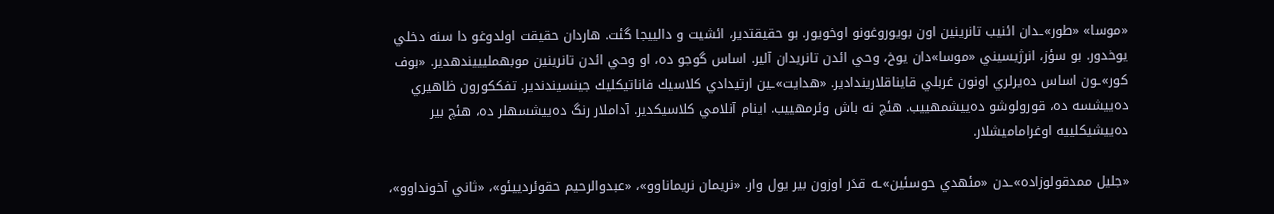«موسا» «طور»ـدان ائنيب تانرينين اون بويوروغونو اوخويور. بو حقيقتدير، ائشيت و داليیجا گئت. هاردان حقيقت اولدوغو دا سنه دخلي يوخدور. بو سؤز، انرژيسيني «موسا»دان يوخ، وحي ائدن تانريدان آلير. اساس گوجو ده، او وحي ائدن تانرينين موبهمليييندهدير. «بوف كور»ـون اساس ده‌يرلري اونون غربلي قایناقلاریندادیر. «هدايت»ـين ارتيدادي كلاسيك فاناتيكليك جينسيندندير. تفككورون ظاهيري ده‌ييشسه ده، قورولوشو ده‌ييشمهييب. هئچ نه باش وئرمهييب. اينام آنلامي كلاسيكدير. آداملار رنگ ده‌ييشسهلر ده، هئچ بير ده‌ييشيكلييه اوغراماميشلار.

«جليل ممدقولوزاده»ـدن «مئهدي حوسئين»ـه قدَر اوزون بير يول وار. «نريمان نريماناوو»، «عبدوالرحيم حقوئردييئو»، «ثاني آخونداوو»،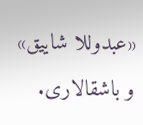«عبدوللا شاييق» و باشقالاری.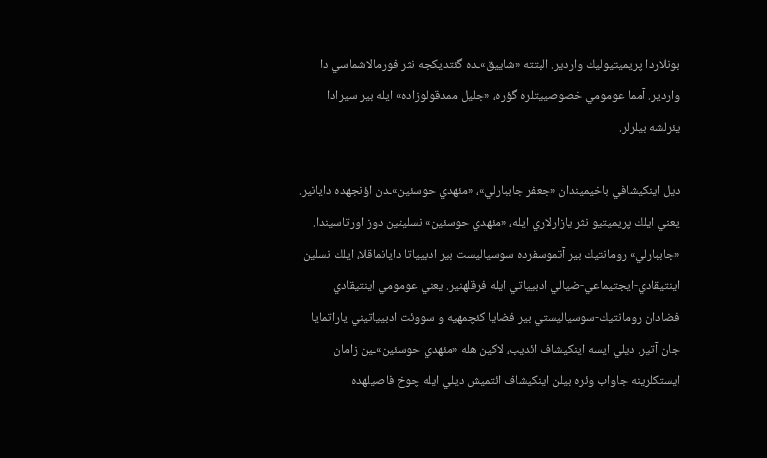بونلاردا پريميتيوليك واردير. البتته «شاييق»ـده گئتديكجه نثر فورمالاشماسي دا واردير. آمما عومومي خصوصييتلره گؤره، «جليل ممدقولوزاده» ايله بير سيرادا يئرلشه بيلرلر.

ديل اينكيشافي باخيميندان «جعفر جاببارلي»، «مئهدي حوسئين»ـدن اؤنجهده دايانير. يعني ايلك پريميتيو نثر يازارلاري ايله، «مئهدي حوسئين» نسلينين دوز اورتاسيندا. «جاببارلي» رومانتيك بير آتموسفرده سوسياليست بير ادبيیاتا دايانماقلا، ايلك نسلين اينتيقادي-ايجتيماعي-ضيالي ادبيیاتي ايله فرقلهنير. يعني عومومي اينتيقادي فضادان رومانتيك-سوسياليستي بير فضايا كئچمهيه و سووئت ادبيیاتيني ياراتمايا جان آتير. ديلي ايسه اينكيشاف ائديب، لاكين هله «مئهدي حوسئين»ـين زامان ایستکلرینه جاواب وئره بيلن اينكيشاف ائتميش ديلي ايله چوخ فاصيلهده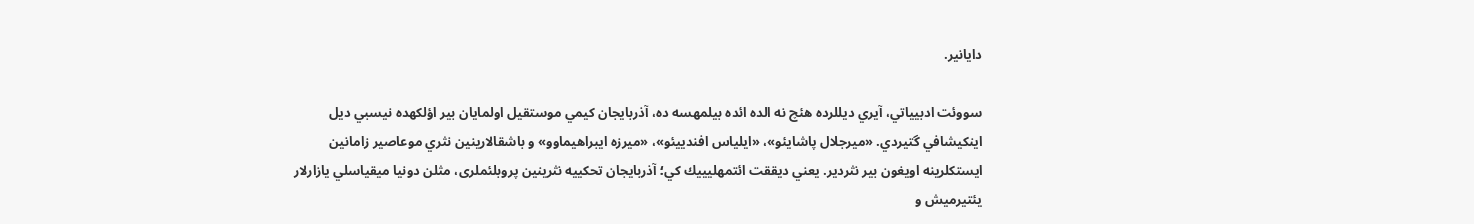دايانير.

سووئت ادبيیاتي، آيري ديللرده هئچ نه الده ائده بيلمهسه ده، آذربايجان كيمي موستقيل اولمايان بير اؤلكهده نيسبي ديل اينكيشافي گتيردي. «ميرجلال پاشايئو»، «ايلياس افندييئو»، «ميرزه ايبراهيماوو» و باشقالارينين نثري موعاصير زامانين ایستکلرینه اويغون بير نثردير. يعني ديققت ائتمهليييك كي؛ آذربايجان تحكييه نثرينين پروبلئملری، مثلن دونيا ميقياسلي يازارلار يئتيرميش و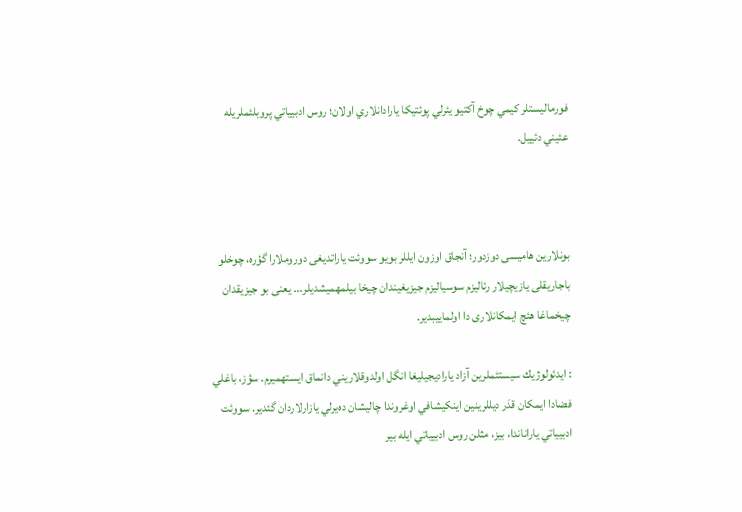فورماليستلر كيمي چوخ آكتيو يئرلي پوئتيكا يارادانلاري اولان؛ روس ادبيیاتي پروبلئملریله عئيني دئييل.



بونلارین هامیسی دوزدور؛ آنجاق اوزون ایللر بویو سووئت یاراتدیغی دوروملارا گؤره، چوخلو باجاریقلی یازیچیلار رئالیزم سوسیالیزم جیزیغیندان چیخا بیلمهمیشدیلر... یعنی بو جیزیقدان چیخماغا هئچ ایمکانلاری دا اولماییبدیر.

: ايدئولوژيك سيستئملرين آزاد ياراديجيليغا انگل اولدوقلاريني دانماق ايستهميرم. سؤز، باغلي فضادا ايمكان قدَر ديللرينين اينكيشافي اوغروندا چاليشان ده‌يرلي يازارلاردان گئدير. سووئت ادبيیاتي ياراناندا، بيز، مثلن روس ادبیياتي ايله بير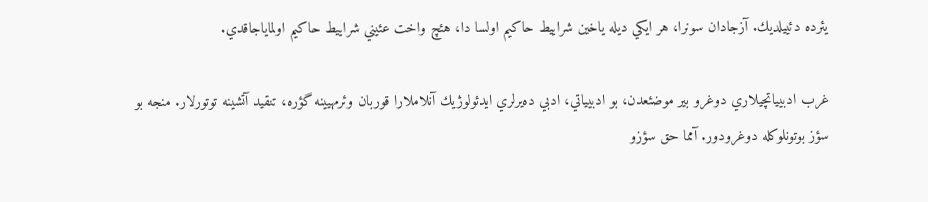يئرده دئييلديك. آزجادان سونرا، هر ايكي ديله ياخين شراييط حاكيم اولسا دا، هئچ واخت عئيني شراييط حاكيم اولماياجاقدي.

غرب ادبيیاتچيلاري دوغرو بير موضئعدن، بو ادبیياتي، ادبي ده‌يرلري ايدئولوژيك آنلاملارا قوربان وئرمهیينه گؤره، تنقيد آتشينه توتورلار. منجه بو سؤز بوتونلوكله دوغرودور. آمما حق سؤزو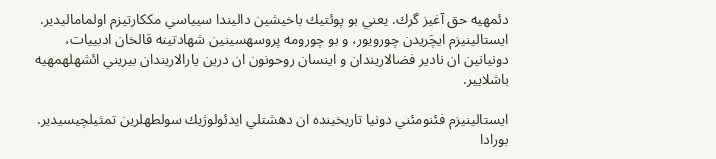دئمهيه حق آغيز گرك. يعني بو پوئتيك باخيشين داليندا سيياسي مككارتيزم اولماماليدير. ايستالينيزم ايچَريدن چورويور، و بو چورومه پروسهسينين شهادتينه قالخان ادبيیات، دونيانين ان نادير فضالاريندان و اينسان روحونون ان درين يارالاريندان بيريني ائشهلهمهيه باشلايير.

ايستالينيزم فئنومئني دونيا تاريخينده ان دهشتلي ايدئولوژيك سولطهلرين تمثيلچيسيدير. بورادا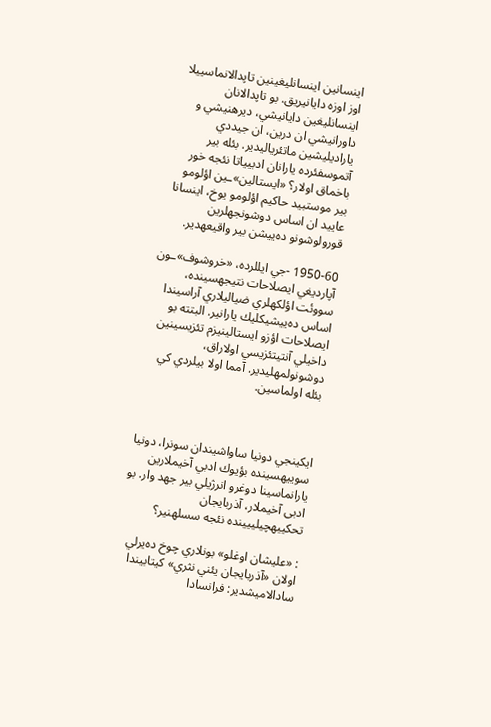اينسانين اينسانليغينين تاپدالانماسيیلا اوز اوزه دايانيريق. بو تاپدالانان اينسانليغين دايانيشي، ديرهنيشي و داورانيشي ان درين، ان جيددي ياراديلیشین ماتئرياليدير. بئله بير آتموسفئرده يارانان ادبيیاتا نئجه خور باخماق اولار؟ «ايستالين»ـين اؤلومو بير موستبيد حاكيم اؤلومو يوخ، اينسانا عاييد ان اساس دوشونجهلرين قورولوشونو ده‌ييشن بير واقيعهدير.

1950-60 -جي ايللرده، «خروشوف»ـون آپارديغي ايصلاحات نتيجهسينده، سووئت اؤلكهلري ضياليلاري آراسيندا اساس ده‌ييشيكليك يارانير. البتته بو ايصلاحات اؤزو ايستالينيزم تئزيسينين داخيلي آنتيتئزيسي اولاراق، دوشونولمهليدير. آمما اولا بيلردي كي بئله اولماسين.



ايكينجي دونيا ساواشیندان سونرا، دونيا سوييهسينده بؤيوك ادبي آخیملارین يارانماسينا دوغرو انرژيلي بير جهد وار. بو ادبی آخیملار، آذربایجان تحکییهچیلییینده نئجه سسلهنیر؟

: «عليشان اوغلو» بونلاري چوخ ده‌يرلي اولان «آذربايجان يئني نثري» كيتابيندا سادالاميشدير: فرانسادا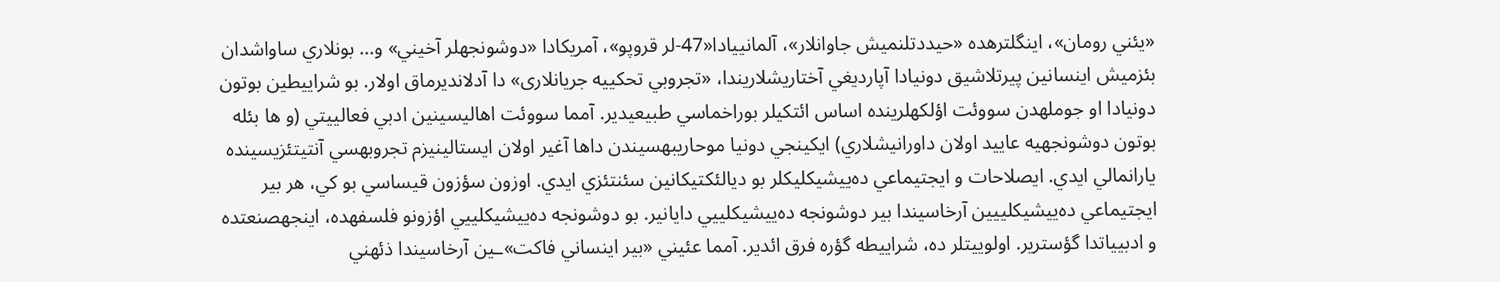«يئني رومان»، اينگلترهده «حيددتلنميش جاوانلار»، آلمانييادا«47-لر قروپو»، آمريكادا «دوشونجهلر آخيني» و... بونلاري ساواشدان بئزميش اينسانين پيرتلاشيق دونيادا آپارديغي آختاريشلاريندا، «تجروبي تحكييه جريانلاری» دا آدلانديرماق اولار. بو شراييطین بوتون دونيادا او جوملهدن سووئت اؤلكهلرينده اساس ائتکيلر بوراخماسي طبيعيدير. آمما سووئت اهاليسينين ادبي فعالييتي (و ها بئله بوتون دوشونجهيه عاييد اولان داورانيشلاري) ايكينجي دونيا موحاريبهسيندن داها آغير اولان ايستالينيزم تجروبهسي آنتيتئزيسينده يارانمالي ايدي. ايصلاحات و ايجتيماعي ده‌ييشيكليكلر بو ديالئكتيكانين سئنتئزي ايدي. اوزون سؤزون قيساسي بو كي، هر بير ايجتيماعي ده‌ييشيكلييين آرخاسيندا بير دوشونجه ده‌ييشيكلييي دايانير. بو دوشونجه ده‌ييشيكلييي اؤزونو فلسفهده، اينجهصنعتده و ادبيیاتدا گؤسترير. اولوييتلر ده، شراييطه گؤره فرق ائدير. آمما عئيني «بير اينساني فاكت»ـين آرخاسيندا ذئهني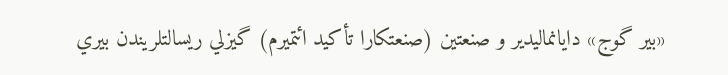«بير گوج» دايانماليدير و صنعتين (صنعتكارا تأكيد ائتميرم) گيزلي ريسالتلريندن بيري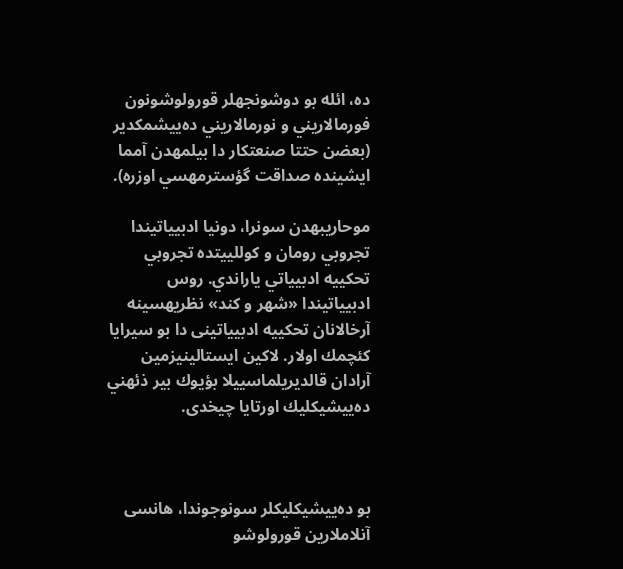ده، ائله بو دوشونجهلر قورولوشونون فورمالاريني و نورمالاريني ده‌ييشمكدير (بعضن حتتا صنعتكار دا بيلمهدن آمما ايشينده صداقت گؤسترمهسي اوزره).

موحاريبهدن سونرا، دونيا ادبيیاتيندا تجروبي رومان و كوللييتده تجروبي تحکيیه ادبيیاتي ياراندي. روس ادبيیاتيندا «شهر و كند» نظريهسينه آرخالانان تحکيیه ادبییاتینی دا بو سيرايا كئچمك اولار. لاكين ايستالينيزمين آرادان قالديريلماسيیلا بؤيوك بير ذئهني ده‌ييشيكليك اورتايا چيخدی.



بو ده‌ییشیکلیکلر سونوجوندا، هانسی آنلاملارین قورولوشو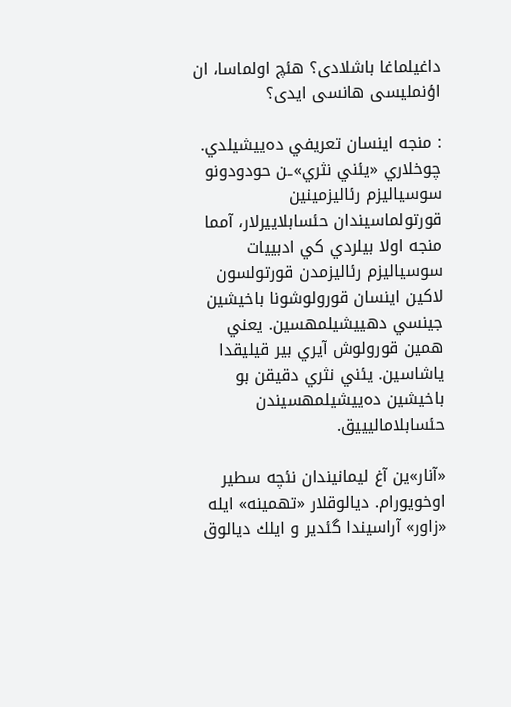داغیلماغا باشلادی؟ هئچ اولماسا، ان اؤنملیسی هانسی ایدی؟

: منجه اينسان تعريفي ده‌ييشيلدي. چوخلاري «يئني نثري»ـن حودودونو سوسياليزم رئاليزمينين قورتولماسيندان حئسابلاييرلار، آمما منجه اولا بيلردي كي ادبيیات سوسياليزم رئاليزمدن قورتولسون لاكين اينسان قورولوشونا باخيشين جينسي دهييشيلمهسين. يعني همين قورولوش آيري بير قيليقدا ياشاسين. يئني نثري دقيقن بو باخيشين ده‌ييشيلمهسيندن حئسابلاماليييق.

«آنار»ين آغ ليمانيندان نئچه سطير اوخويورام. ديالوقلار «تهمينه» ايله «زاور» آراسيندا گئدير و ايلك ديالوق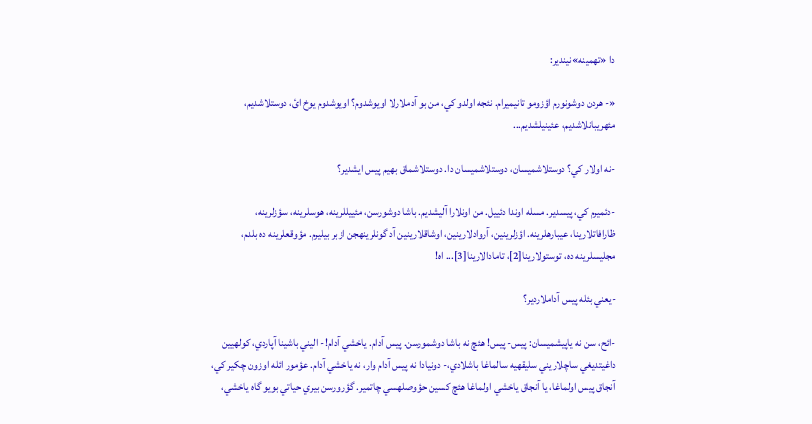دا «تهمينه»نيندير:

«- هردن دوشونورم اؤزومو تانيميرام. نئجه اولدو كي، من بو آدملارلا اويوشدوم؟ اويوشدوم يوخ ائ، دوستلاشديم، مئهريبانلاشديم، عئينيلشديم...

-نه اولار كي؟ دوستلاشميسان، دوستلاشميسان دا. دوستلاشماق بهيم پيس ايشدير؟

-دئميرم كي، پيسدير. مسله اوندا دئييل. من اونلارا آليشديم. باشا دوشورسن، مئييللرينه، هوسلرينه، سؤزلرينه، ظارافاتلارينا، عيبارهلرينه. اؤزلرينين، آروادلارينين، اوشاقلارينين آد گونلرينهجن ازبر بيليرم. مؤوقعلرينه ده بلدم، مجليسلرينه ده، توستولارينا[2]، تامادالارينا[3]... اه!

-يعني بئله پيس آداملاردير؟

-ائح، سن نه ياپيشميسان: پيس- پيس! هئچ نه باشا دوشمورسن. پيس آدام. ياخشي آدام!- اليني باشينا آپاردي، كولهيين داغيتديغي ساچلاريني سليقهيه سالماغا باشلادي،- دونيادا نه پيس آدام وار، نه ياخشي آدام. عؤمور ائله اوزون چكير كي، آنجاق پيس اولماغا، يا آنجاق ياخشي اولماغا هئچ كسين حؤوصلهسي چاتمير. گؤرورسن بيري حياتي بويو گاه ياخشي،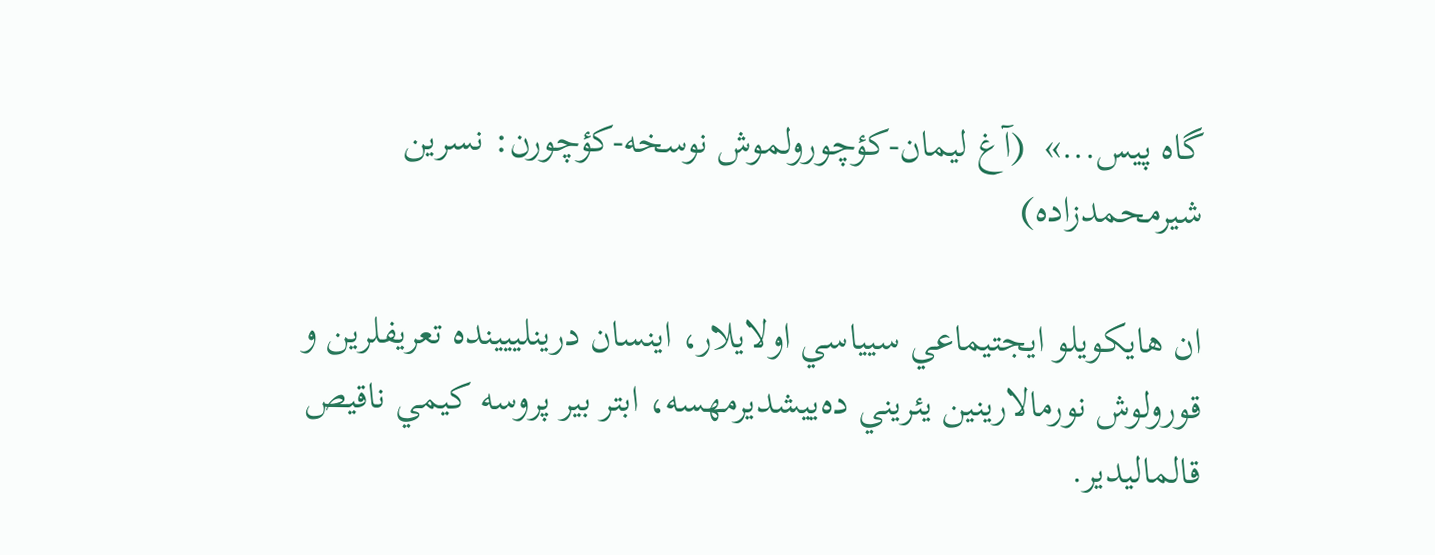گاه پيس...»  (آغ ليمان-كؤچورولموش نوسخه-كؤچورن: نسرين شيرمحمدزاده)

ان هايكويلو ايجتيماعي سيیاسي اولايلار، اينسان درينلييينده تعريفلرين و قورولوش نورمالارينين يئريني ده‌ييشديرمهسه، ابتر بير پروسه كيمي ناقيص قالماليدير.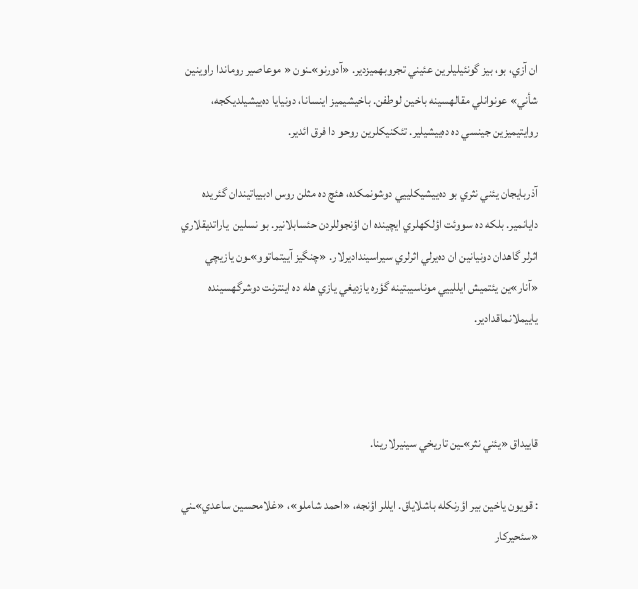ان آزي، بو، بيز گونئيليلرين عئيني تجروبهميزدير. «آدورنو»ـنون « موعاصير روماندا راوينين شأني» عونوانلي مقالهسينه باخين لوطفن. باخيشيميز اينسانا، دونيايا ده‌ييشيلديكجه، روايتيميزين جينسي ده ده‌ييشيلير. تئكنيكلرين روحو دا فرق ائدير.

آذربايجان يئني نثري بو ده‌ييشيكلييي دوشونمكده، هئچ ده مثلن روس ادبيیاتيندان گئريده دايانمير. بلكه ده سووئت اؤلكهلري ايچينده ان اؤنجوللردن حئسابلانير. بو نسلين  ياراتديقلاري اثرلر گاهدان دونيانين ان ده‌يرلي اثرلري سيراسينداديرلار. «چنگيز آييتماتوو»ـون يازيچي «آنار»ين يئتميش ايلليیي موناسيبتينه گؤره يازديغي يازي هله ده اينترنت دوشرگهسینده یاییملانماقدادیر.



قاييداق «يئني نثر»ـين تاريخي سینیرلارینا.

: قويون ياخين بير اؤرنكله باشلاياق. ايللر اؤنجه، «احمد شاملو»، «غلامحسين ساعدي»ـني «سئحيركار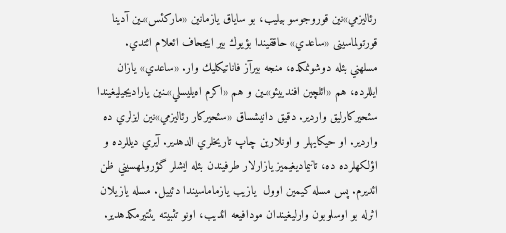رئاليزمي»نين قوروجوسو بيليب، بو ساياق يازمانين «ماركئس»ـين آدينا قورتولماسینی «ساعدي» حاققيندا بؤيوك بير ايجحاف ائعلام ائتدي. مسلهني بئله دوشونمكده، منجه بيرآز فاناتيكليك وار. «ساعدي» يازان ايللرده، هم «ائلچين افندییئو»ـين و هم «اکرم اه‌يليسلي»ـنين ياراديجيليغيندا سئحيركارليق واردير. دقيق دانيشساق «سئحيركار رئاليزمي»نين ايزلري ده واردير. او حيكايهلر و اونلارين چاپ تاريخلري الدهدير. آيري ديللرده و اؤلكهلرده ده، تانيماديغيميز يازارلار طرفيندن بئله ايشلر گؤرولمهسيني ظن ائديرم. پس مسله كيمين اوول  يازيب يازماماسيندا دئييل. مسله يازيلان اثرله بو اوسلوبون وارليغيندان مودافيعه ائديب، اونو تثبيته يئتيرمكدهدير.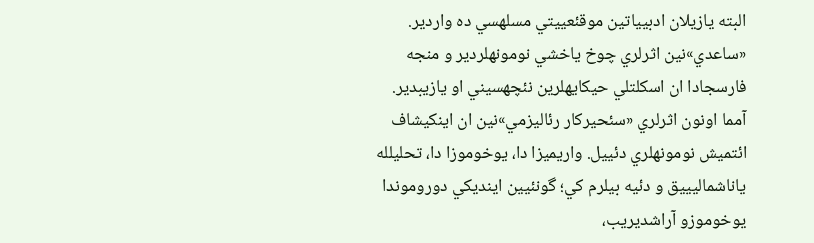البته يازيلان ادبیياتين موقئعييتي مسلهسي ده واردير. «ساعدي»نين اثرلري چوخ ياخشي نومونهلردير و منجه فارسجادا ان اسكلتلي حيكايهلرين نئچهسيني او يازيبدير. آمما اونون اثرلري «سئحيركار رئاليزمي»نين ان اينكيشاف ائتميش نومونهلري دئييل. واريميزا دا، يوخوموزا دا، تحليلله ياناشماليييق و دئيه بيلرم كي؛ گونئيين اينديكي دوروموندا يوخوموزو آراشديريب،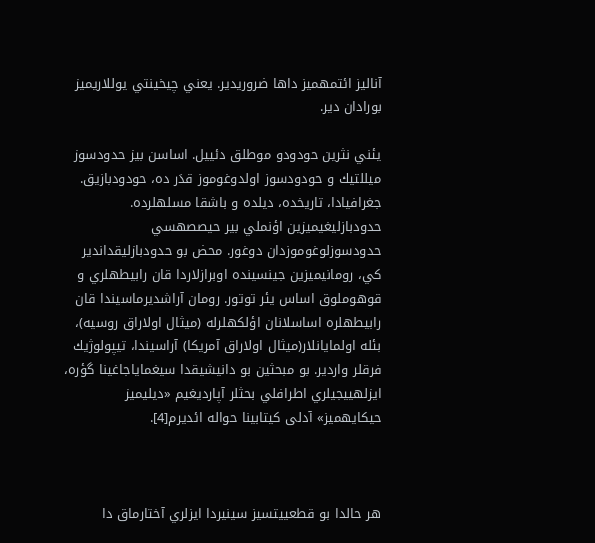آناليز ائتمهميز داها ضروريدير. يعني چيخينتي يوللاريميز بورادان دير.

يئني نثرين حودودو موطلق دئييل. اساسن بيز حدودسوز ميللتيك و حودودسوز اولدوغوموز قدَر ده، حودودبازيق. جغرافيادا، تاريخده، ديلده و باشقا مسلهلرده. حدودبازليغيميزين اؤنملي بير حيصصهسي حدودسوزلوغوموزدان دوغور. محض بو حدودبازليقداندير كي، رومانيميزين جينسينده اوبرازلاردا قان رابيطهلري و قوهوملوق اساس يئر توتور. رومان آراشديرماسيندا قان رابيطهلره اساسلانان اؤلكهلرله (میثال اولاراق روسيه)، بئله اولمايانلار(ميثال اولاراق آمريكا) آراسيندا، تيپولوژيك فرقلر واردير. بو مبحثين بو دانيشيقدا سيغماياجاغينا گؤره، ايزلهييجيلري اطرافلي بحثلر آپارديغيم «ديليميز حيكايهميز» آدلی كيتابينا حواله ائديرم[4].



هر حالدا بو قطعيیتسيز سینیردا ايزلري آختارماق دا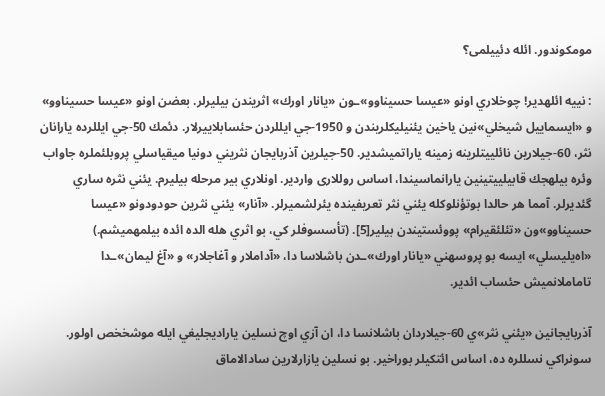مومكوندور. ائله دئییلمی؟

: نییه ائلهدیر! چوخلاري اونو «عيسا حسيناوو»ـون «يانار اورك» اثريندن بيليرلر. بعضن اونو «عيسا حسيناوو» و «ايسماييل شيخلي»نين ياخين يئنيليكلريندن و 1950-جي ايللردن حئسابلاييرلار. دئمك 50-جي ايللرده يارانان نثر، 60-جيلارين نائلييتلرينه زمينه ياراتميشدير. 50-جيلرين آذربايجان نثريني دونيا ميقياسلي پروبلئملره جاواب وئره بيلهجك قابيلييتينين يارانماسيندا، اساس روللاری واردير. اونلاري بير مرحله بيليرم. يئني نثره ساري گئديرلر. آمما هر حالدا بوتؤنلوكله يئني نثر تعريفينده يئرلشميرلر. «آنار» يئني نثرين حودودونو «عيسا حسيناوو»ون «تئلئقيرام» پووئستيندن بيلير[5]. (تأسسوفلر كي، بو اثري هله الده ائده بيلمهميشم.) «اه‌يليسلي» ايسه بو پروسهني «يانار اورك»ـدن باشلاسا دا، «آداملار و آغاجلار» و «آغ ليمان»ـدا تاماملانميش حئساب ائدير.

آذربايجانين «يئني نثر»ي 60-جيلاردان باشلانسا دا، ان آزي اوچ نسلين ياراديجليغي ايله موشخخص اولور. سونراكي نسللره ده، اساس ائتکيلر بوراخير. بو نسلين يازارلارين سادالاماق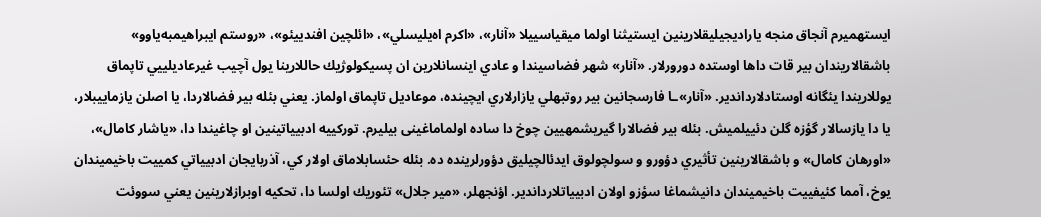ايستهميرم آنجاق منجه ياراديجيليقلارينين ايستيثنا اولما ميقياسييلا «آنار»، «اكرم اه‌يليسلي»، «ائلچين افندييئو»، «روستم ايبراهيمبه‌ياوو» باشقالاريندان بير قات داها اوستده دورورلار. «آنار» شهر فضاسيندا و عادي اينسانلارين ان پسيکولوژيك حاللارینا يول آچيب غيرعاديليیي تاپماق يوللاريندا يئگانه اوستادلارداندير. «آنار»ـا فارسجانين بير روتبهلي يازارلاري ايچينده، موعاديل تاپماق اولماز. يعني بئله بير فضالاردا، يا اصلن يازماييبلار، يا دا يازسالار گؤزه گلن دئييلميش. بئله بير فضالارا گيريشمهیین چوخ دا ساده اولماماغینی بیلیرم. توركیيه ادبيیاتينين او چاغيندا دا، «ياشار كامال»، «اورهان كامال» و باشقالارينين تأثيري دؤورو و سولچولوق ايدئالچيليق دؤورلرينده ده. بئله حئسابلاماق اولار كي، آذربايجان ادبیياتي كميیت باخيميندان يوخ، آمما كئيفیيت باخيميندان دانيشماغا سؤزو اولان ادبيیاتلارداندير. اؤنجهلر، «مير جلال» تئوريك اولسا دا، تحكيه اوبرازلارينين يعني سووئت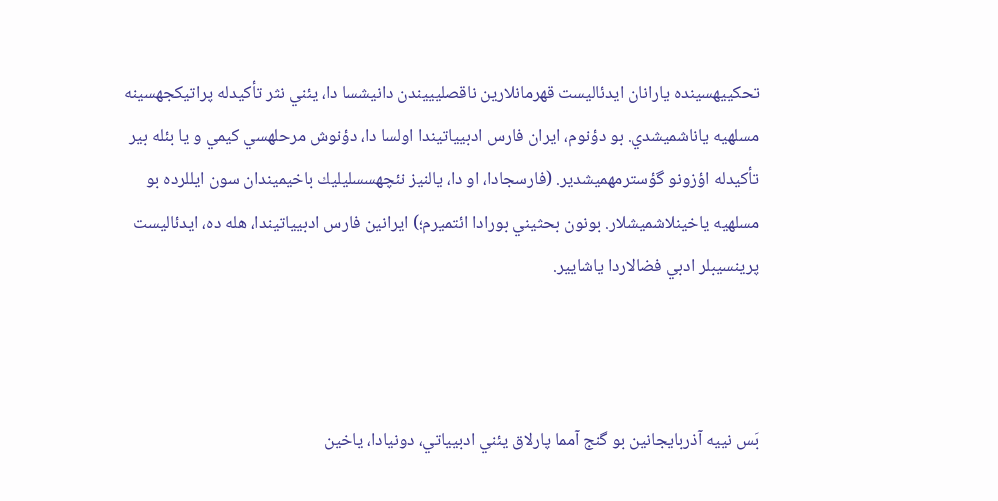تحكيیهسينده يارانان ايدئاليست قهرمانلارين ناقصليييندن دانيشسا دا، يئني نثر تأكيدله پراتيكجهسينه مسلهيه ياناشميشدي. بو دؤنوم، ايران فارس ادبیياتيندا اولسا دا، دؤنوش مرحلهسي كيمي و يا بئله بير تأكيدله اؤزونو گؤسترمهميشدير. (فارسجادا، او دا، يالنيز نئچهسسليليك باخيميندان سون ايللرده بو مسلهيه ياخينلاشميشلار. بونون بحثيني بورادا ائتميرم؛) ايرانین فارس ادبییاتیندا، هله ده، ايدئاليست پرينسيبلر ادبي فضالاردا ياشايير.



بَس نييه آذربايجانين بو گنج آمما پارلاق يئني ادبيیاتي، دونيادا، ياخين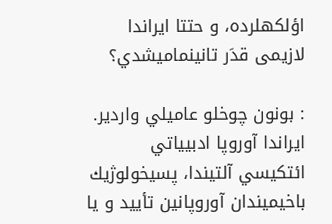اؤلكهلرده، و حتتا ایراندا لازیمی قدَر تانينماميشدي؟

: بونون چوخلو عاميلي واردير. ايراندا آوروپا ادبيیاتي ائتکيسي آلتیندا، پسيخولوژيك باخيميندان آوروپانین تأييد و يا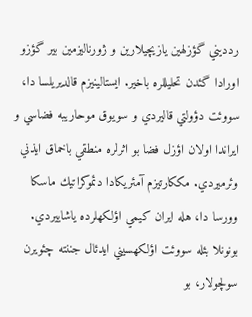ردديني گؤزلهين يازيچيلارين و ژورناليزمين بير گؤزو اورادا گئدن تحلیللره باخير. ايستالينيزم قالديريلسا دا، سووئت دؤولتي قاليردي و سويوق موحاريبه فضاسي و ايراندا اولان اؤزل فضا بو اثرلره منطقي باخماق ايذني وئرميردي. مككارتيزم آمئريكادا دئموكراتيك ماسكا وورسا دا، هله ايران كيمي اؤلكهلرده ياشاييردي. بونونلا بئله سووئت اؤلكهسيني ايدئال جننته چئويرن سولچولار، بو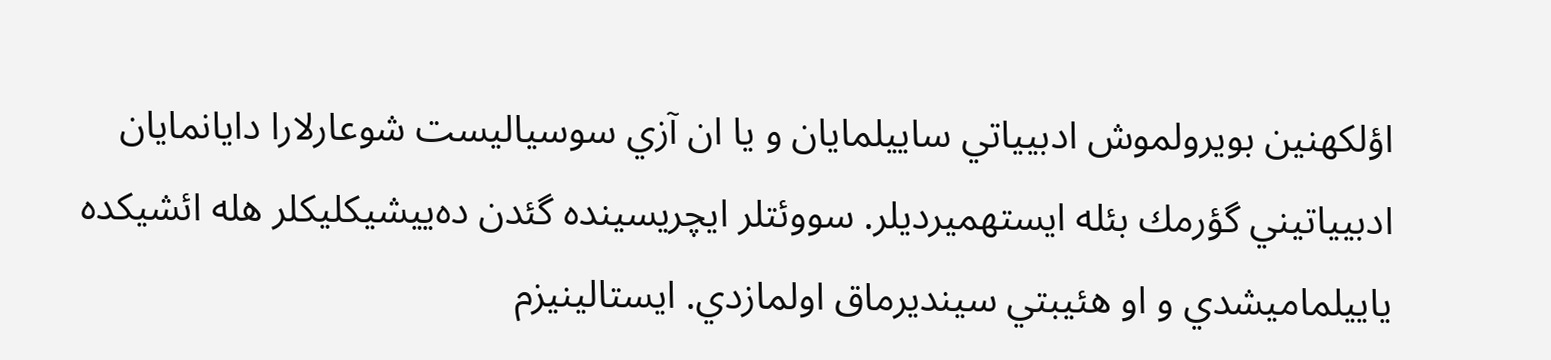اؤلكهنين بويرولموش ادبيیاتي ساييلمايان و يا ان آزي سوسياليست شوعارلارا دايانمايان ادبيیاتيني گؤرمك بئله ايستهميرديلر. سووئتلر ايچريسينده گئدن ده‌ييشيكليكلر هله ائشيكده ياييلماميشدي و او هئيبتي سينديرماق اولمازدي. ايستالينيزم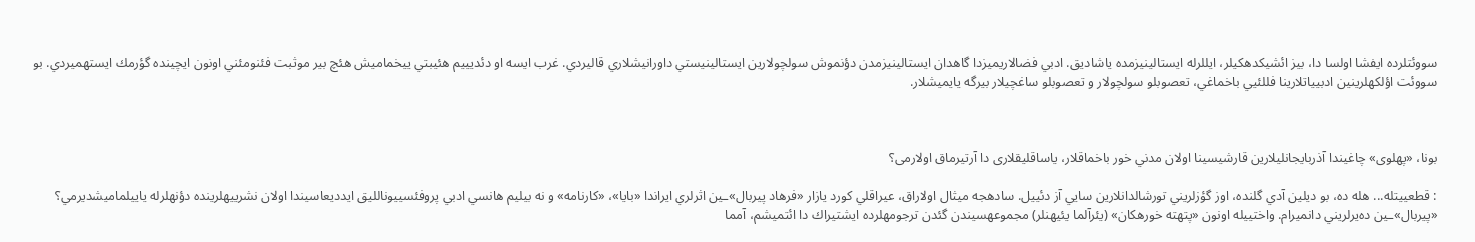سووئتلرده ايفشا اولسا دا، بيز ائشيكدهكيلر، ايللرله ايستالينيزمده ياشاديق. ادبي فضالاريميزدا گاهدان ايستالينيزمدن دؤنموش سولچولارين ايستالينيستي داورانيشلاري قاليردي. غرب ايسه او دئدييیم هئيبتي ييخماميش هئچ بير موثبت فئنومئني اونون ايچينده گؤرمك ايستهميردي. بو سووئت اؤلكهلرينين ادبيیاتلارينا فللئيي باخماغي، تعصوبلو سولچولار و تعصوبلو ساغچيلار بيرگه يايميشلار.



بونا، «پهلوی» چاغیندا آذربايجانليلارین قارشیسینا اولان مدني خور باخماقلار، ياساقليقلاری دا آرتيرماق اولارمی؟

: قطعييتله... هله ده، بو ديلين آدي گلنده، اوز گؤزلريني تورشالدانلارين سايي آز دئييل. سادهجه ميثال اولاراق، عيراقلي كورد يازار «فرهاد پيربال»ـين اثرلري ايراندا «بايا»، «كارنامه» و نه بيليم هانسي ادبي پروفئسييونالليق ایدديعاسيندا اولان نشرييهلرينده دؤنهلرله ياييلماميشديرمي؟ «پيربال»ـين ده‌يرلريني دانميرام. واختيیله اونون «پتهته خورهكان» (يئرآلما يئيهنلر) مجموعهسيندن گئدن ترجومهلرده ايشتيراك دا ائتميشم، آمما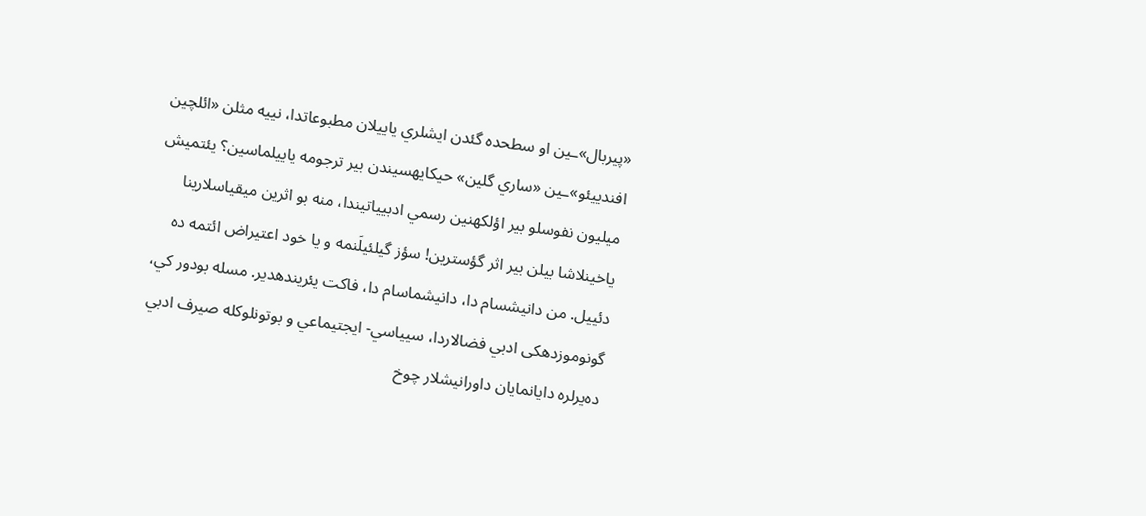«پيربال»ـين او سطحده گئدن ايشلري ياييلان مطبوعاتدا، نييه مثلن «ائلچين افندييئو»ـين «ساري گلين» حيكايهسيندن بير ترجومه ياييلماسين؟ يئتميش ميليون نفوسلو بير اؤلکهنین رسمي ادبيیاتيندا، منه بو اثرين ميقياسلارينا ياخينلاشا بيلن بير اثر گؤسترين! سؤز گيلئيلَنمه و يا خود اعتيراض ائتمه ده دئييل. من دانيشسام دا، دانيشماسام دا، فاكت يئريندهدير. مسله بودور كي، گونوموزدهکی ادبي فضالاردا، سیياسي- ايجتيماعي و بوتونلوكله صيرف ادبي ده‌يرلره دايانمايان داورانيشلار چوخ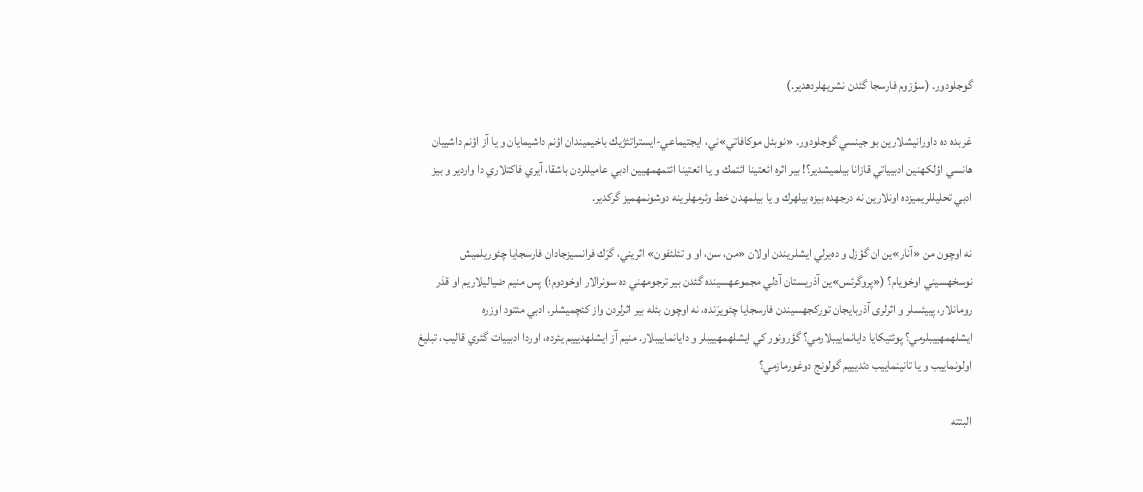گوجلودور. (سؤزوم فارسجا گئدن نشریهلردهدیر.)

غربده ده داورانيشلارين بو جينسي گوجلودور. «نوبئل موكافاتي»ني، ايجتيماعي-ايستراتئژيك باخيميندان اؤنم داشيمايان و يا آز اؤنم داشييان هانسي اؤلكهنين ادبیياتي قازانا بيلميشدير؟! بير اثره ائعتينا ائتمك و يا ائعتينا ائتمهمهيين ادبي عاميللردن باشقا، آيري فاكتلاري دا واردير و بيز ادبي تحليللريميزده اونلارين نه درجهده بيزه بيلهرك و يا بيلمهدن خط وئرمهلرينه دوشونمهميز گركدير.

نه اوچون من «آنار»ين ان گؤزل و ده‌يرلي ايشلريندن اولان «من، سن، او و تئلئفون» اثريني، گرَك فرانسيزجادان فارسجايا چئوريلميش نوسخهسيني اوخويام؟ («پروگرئس»ين آذريستان آدلي مجموعهسينده گئدن بير ترجومهني ده سونرالار اوخودوم؛) پس منيم ضياليلاريم او قدَر رومانلار، پييئسلر و اثرلری آذربايجان توركجهسيندن فارسجايا چئويرَنده، نه اوچون بئله بير اثرلردن واز كئچمیشلر. ادبي مئتود اوزره ايشلهمهييبلرمي؟ پوئتيكايا دايانماييبلارمي؟ گؤرونور كي ايشلهمهييبلر و دايانماييبلار. منیم آز ايشلهدييیم يئرده، اوردا ادبيیات گئري قاليب، تبليغ اولونماييب و يا تانينماييب دئدیییم گولونج دوغورمازمي؟

البتته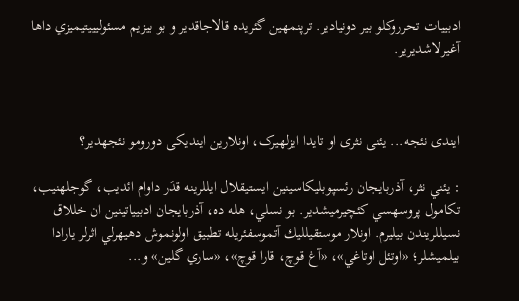ادبيیات تحرروكلو بير دونیادیر. ترپنمهين گئريده قالاجاقدير و بو بيزيم مسئوليييتيميزي داها آغيرلاشديرير.



ایندی نئجه... یئنی نثری او تایدا ایزلهیرک، اونلارین ایندیکی دورومو نئجهدیر؟

: يئني نثر، آذربايجان رئسپوبليكاسينين ايستيقلال ايللرينه قدَر داوام ائديب، گوجلهنيب، تكامول پروسهسي كئچيرميشدير. بو نسلي، هله ده، آذربايجان ادبيیاتينين ان خللاق نسيللريندن بيليرم. اونلار موستقيلليك آتموسفئريله تطبيق اولونموش دهيهرلي اثرلر يارادا بيلميشلر؛ «اوتئل اوتاغي»، «آغ قوچ، قارا قوچ»، «ساري گلين» و...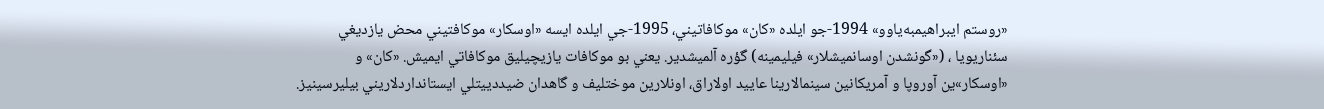«روستم ايبراهيمبه‌ياوو» 1994-جو ايلده «كان» موكافاتيني، 1995-جي ايلده ایسه «اوسكار» موكافتيني محض يازديغي سئناريويا ، («گونشدن اوسانميشلار» فيليمينه) گؤره آلميشدير. يعني بو موكافات يازيچيليق موكافاتي ايميش. «كان» و «اوسكار»ين آوروپا و آمريكانين سينمالارينا عاييد اولاراق، اونلارين موختليف و گاهدان ضيددييتلي ايستانداردلاريني بيليرسينيز.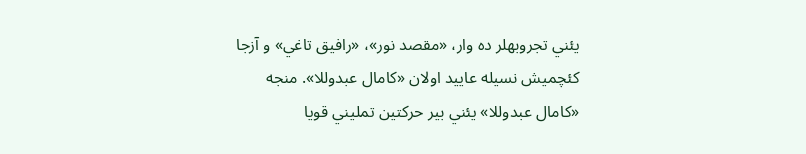يئني تجروبهلر ده وار، «مقصد نور»، «رافيق تاغي» و آزجا كئچميش نسيله عاييد اولان «كامال عبدوللا». منجه «كامال عبدوللا» يئني بير حركتين تمليني قويا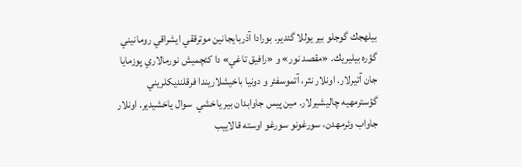بيلهجك گوجلو بير يوللا گئدير. بورادا آذربايجانين موترققي ايشراقي رومانيني گؤره بيليريك. «مقصد نور» و «رافيق تاغي» دا كئچميش نورمالاري پوزمايا جان آتيرلار. اونلار نثر، آتموسفئر و دونيا باخيشلاريندا فرقلنديكلريني گؤسترمهيه چاليشيرلار. مين پيس جاوابدان بير ياخشي  سوال ياخشيدير. اونلار جاواب وئرمهدن، سورغونو سورغو اوسته قالاييب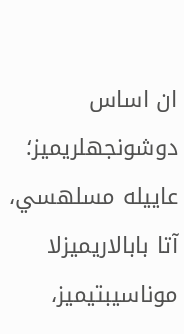ان اساس دوشونجهلريميز؛ عاييله مسلهسي، آتا بابالاريميزلا موناسيبتيميز،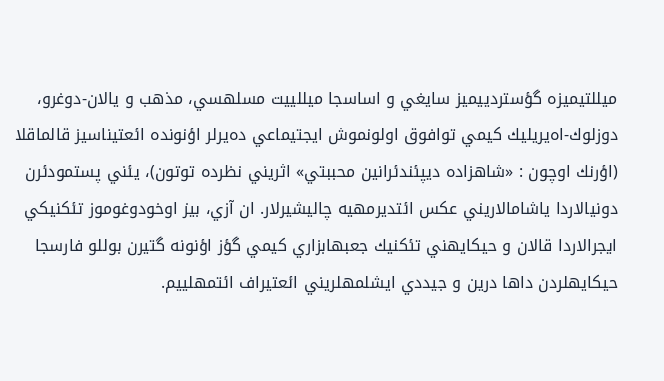ميللتيميزه گؤستردييميز سايغي و اساسجا ميللييت مسلهسي، مذهب و يالان-دوغرو، دوزلوك-اه‌يريليك كيمي توافوق اولونموش ايجتيماعي ده‌يرلر اؤنونده ائعتيناسيز قالماقلا (اؤرنك اوچون : «شاهزاده ديپئندئرانين محببتي» اثريني نظرده توتون)، يئني پستمودئرن دونيالاردا ياشامالاريني عكس ائتديرمهيه چاليشيرلار. ان آزي، بيز اوخودوغوموز تئكنيكي ايجرالاردا قالان و حيكايهني تئكنيك جعبهابزاري كيمي گؤز اؤنونه گتيرن بوللو فارسجا حيكايهلردن داها درين و جيددي ايشلمهلريني ائعتيراف ائتمهلييم.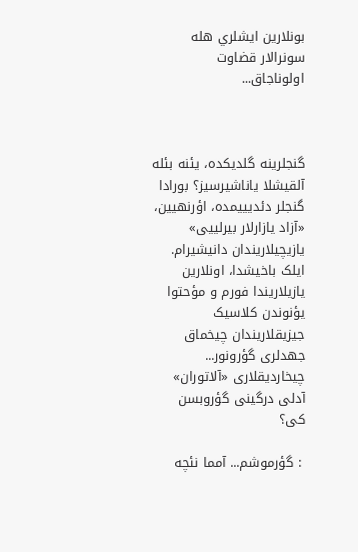بونلارين ايشلري هله سونرالار قضاوت اولوناجاق...



گنجلرینه گلدیکده، یئنه بئله آلقیشلا یاناشیرسیز؟ بورادا گنجلر دئدیییمده، اؤرنهیین، «آزاد یازارلار بیرلییی» یازیچیلاریندان دانیشیرام. ایلک باخیشدا، اونلارین یازیلاریندا فورم و مؤحتوا یؤنوندن کلاسیک جیزیقلاریندان چیخماق جهدلری گؤرونور...  چیخاردیقلاری «آلاتوران» آدلی درگینی گؤروبسن کی؟

 : گؤرموشم... آمما نئچه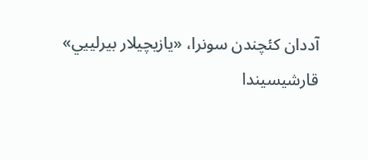آددان كئچندن سونرا، «يازيچيلار بيرلييي» قارشیسیندا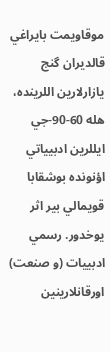موقاويمت بايراغي قالديران گنج يازارلارين اللرينده، هله 60-90-جي ايللرین ادبیياتي اؤنونده بوشقابا قويمالي بير اثر يوخدور. رسمي ادبیيات (و صنعت) اورقانلارينين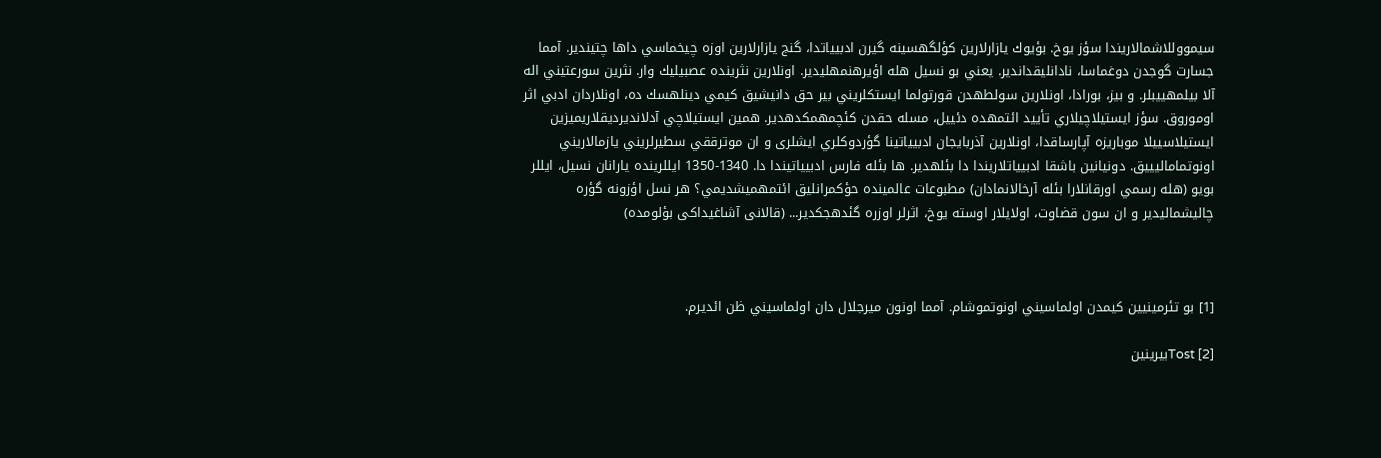سيمووللاشمالاريندا سؤز يوخ. بؤيوك يازارلارين كؤلگهسينه گيرن ادبيیاتدا، گنج يازارلارين اوزه چيخماسي داها چتيندير. آمما جسارت گوجدن دوغماسا، نادانليقداندير. يعني بو نسيل هله اؤيرهنمهليدير. اونلارين نثرينده عصبيليك وار. نثرين سورعتيني اله آلا بيلمهييبلر. و بيز، بورادا، اونلارين سولطهدن قورتولما ايستكلريني بير حق دانيشيق كيمي دينلهسك ده، اونلاردان ادبي اثر اوموروق. سؤز ايستيلاچيلاري تأييد ائتمهده دئييل، مسله حقدن كئچمهمكدهدير. همين ايستيلاچي آدلانديرديقلاريميزين ايستيلاسيیلا موباريزه آپارساقدا، اونلارين آذربايجان ادبيیاتينا گؤردوكلري ایشلری و ان موترققي سطيرلريني يازمالاريني اونوتماماليييق. دونيانين باشقا ادبیياتلاريندا دا بئلهدير. ها بئله فارس ادبیياتيندا دا. 1340-1350 ايللرينده يارانان نسيل، ايللر بويو (هله رسمي اورقانلارا بئله آرخالانمادان) مطبوعات عالمينده حؤكمرانليق ائتمهميشديمي؟ هر نسل اؤزونه گؤره چاليشماليدير و ان سون قضاوت، اولايلار اوسته يوخ، اثرلر اوزره گئدهجكدير... (قالانی آشاغیداکی بؤلومده)



[1] بو تئرمينيين كيمدن اولماسيني اونوتموشام. آمما اونون ميرجلال دان اولماسيني ظن ائديرم.

[2] Tostبيرينين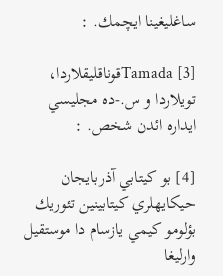ساغليغينا ايچمك. :

[3] Tamadaقوناقليقلاردا، تويلاردا و س.-ده مجليسي ايداره ائدن شخص. :

[4] بو كيتابي آذربايجان حيكايهلري كيتابينين تئوريك بؤلومو كيمي يازسام دا موستقيل وارليغا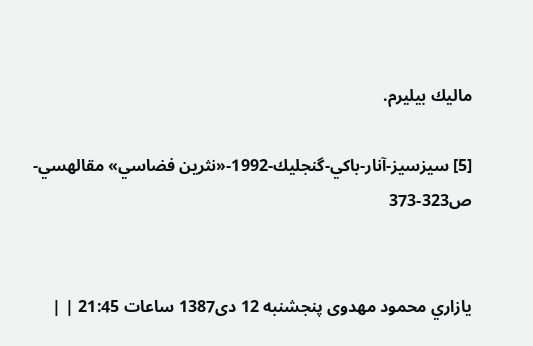ماليك بيليرم.

[5] سيزسيز-آنار-باكي-گنجليك-1992-«نثرين فضاسي» مقالهسي-ص323-373


يازاري محمود مهدوی پنجشنبه 12 دی1387 ساعات 21:45 | |